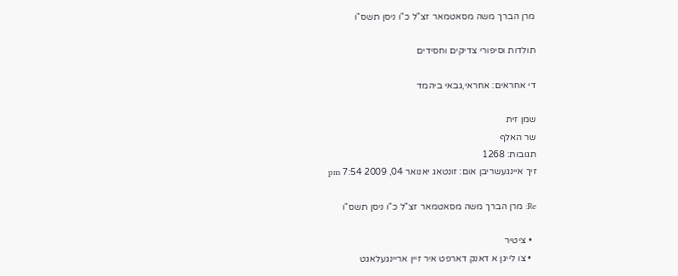מרן הברך משה מסאטמאר זצ"ל כ"ו ניסן תשס"ו

תולדות וסיפורי צדיקים וחסידים

די אחראים: אחראי,גבאי ביהמד

שמן זית
שר האלף
תגובות: 1268
זיך איינגעשריבן אום: זונטאג יאנואר 04, 2009 7:54 pm

Re: מרן הברך משה מסאטמאר זצ"ל כ"ו ניסן תשס"ו

  • ציטיר
  • צו לייגן א דאנק דארפט איר זיין אריינגעלאגט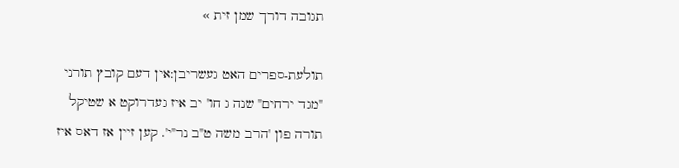תגובה דורך שמן זית »

תולעת-ספרים האט געשריבן:אין דעם קובץ תורני "מגד ירחים" שנה ג חו' יב איז געדרוקט א שטיקל תורה פון 'הרב משה ט"ב נר"י'. קען זיין אז דאס איז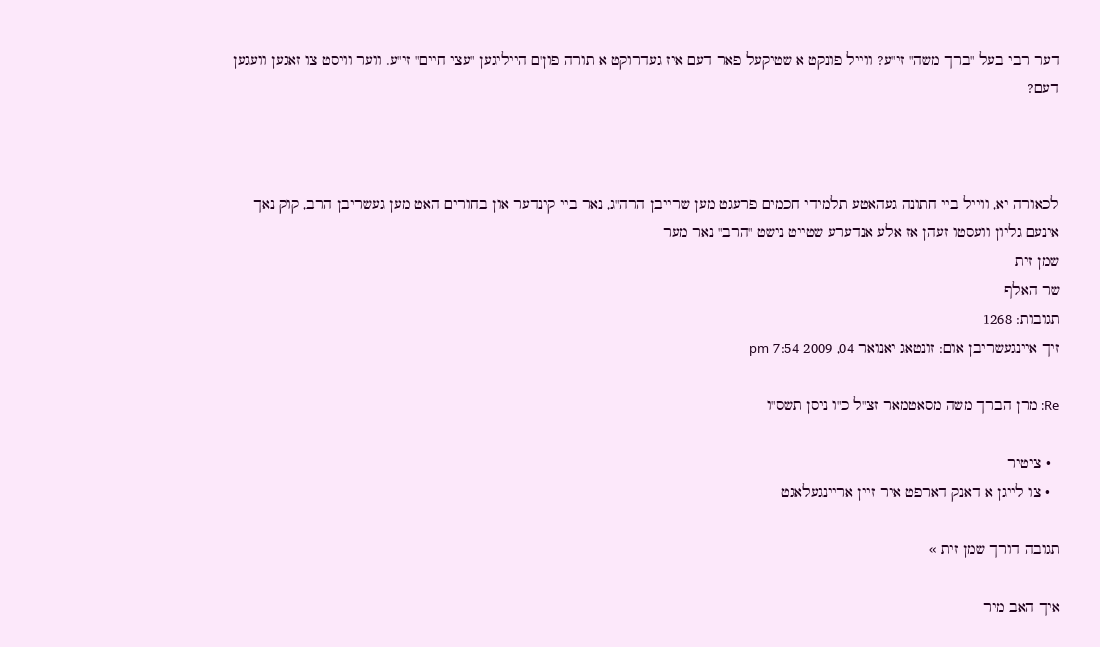דער רבי בעל "ברך משה" זי"ע? ווייל פונקט א שטיקעל פאר דעם איז געדרוקט א תורה פון'ם הייליגען "עצי חיים" זי"ע. ווער וויסט צו זאגען וועגען דעם?



לכאורה יא, ווייל ביי חתונה געהאטע תלמידי חכמים פרעגט מען שרייבן הרה"ג, נאר ביי קינדער און בחורים האט מען געשריבן הרב, קוק נאך אינעם גליון וועסטו זעהן אז אלע אנדערע שטייט נישט "הרב" נאר מער
שמן זית
שר האלף
תגובות: 1268
זיך איינגעשריבן אום: זונטאג יאנואר 04, 2009 7:54 pm

Re: מרן הברך משה מסאטמאר זצ"ל כ"ו ניסן תשס"ו

  • ציטיר
  • צו לייגן א דאנק דארפט איר זיין אריינגעלאגט

תגובה דורך שמן זית »

איך האב מיר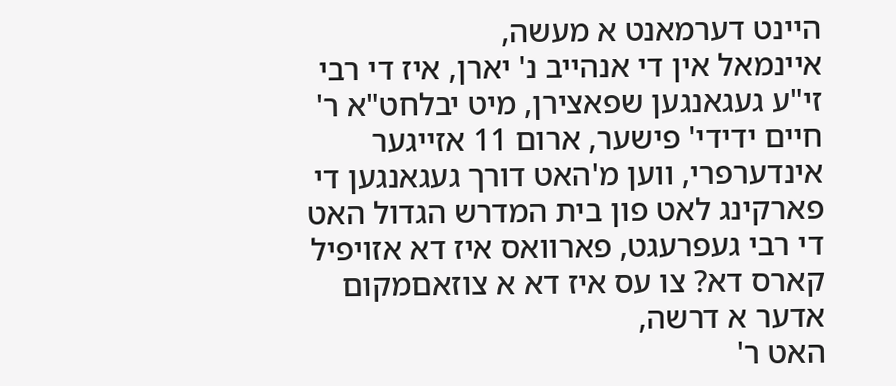היינט דערמאנט א מעשה,
איינמאל אין די אנהייב נ' יארן, איז די רבי זי"ע געגאנגען שפאצירן, מיט יבלחט"א ר' חיים ידידי' פישער, ארום 11 אזייגער אינדערפרי, ווען מ'האט דורך געגאנגען די פארקינג לאט פון בית המדרש הגדול האט די רבי געפרעגט, פארוואס איז דא אזויפיל קארס דא? צו עס איז דא א צוזאםמקום אדער א דרשה,
האט ר'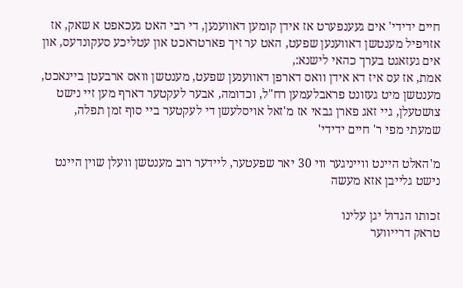חיים ידידי' אים געענפערט אז אידן קומען דאווענען, די רבי האט געכאפט א שאק, אז אזויפיל מענטשן דאווענען שפעט, האט ער זיך פארטראכט און עטליכע סעקונדעס, און אים געזאגט בערך כהאי לישנא:,
אמת, אז עס איז דא אידן וואס דארפן דאווענען שפעט, מענטשן וואס ארבעטן ביינאכט, מענטשן מיט געזונט פראבלעמען רח"ל, וכדומה, אבער לעקטער דארף מען זיי נישט צושטעלן, גיי זאג פארן גבאי אז מ'זאל אויסלעשן די לעקטער ביי סוף זמן תפלה,
שמעתי מפי ר' חיים ידידי'

מ'האלט היינט ווייניגער ווי 30 יאר שפעטער, ליידער רוב מענטשן וועלן שוין היינט נישט גלייבן אזא מעשה

זכותו הגדול יגן עלינו
טראק דרייווער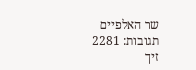שר האלפיים
תגובות: 2281
זיך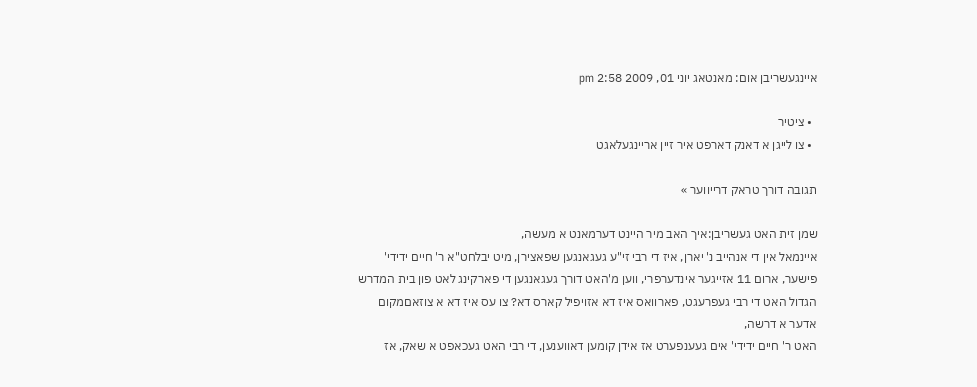איינגעשריבן אום: מאנטאג יוני 01, 2009 2:58 pm

  • ציטיר
  • צו לייגן א דאנק דארפט איר זיין אריינגעלאגט

תגובה דורך טראק דרייווער »

שמן זית האט געשריבן:איך האב מיר היינט דערמאנט א מעשה,
איינמאל אין די אנהייב נ' יארן, איז די רבי זי"ע געגאנגען שפאצירן, מיט יבלחט"א ר' חיים ידידי' פישער, ארום 11 אזייגער אינדערפרי, ווען מ'האט דורך געגאנגען די פארקינג לאט פון בית המדרש הגדול האט די רבי געפרעגט, פארוואס איז דא אזויפיל קארס דא? צו עס איז דא א צוזאםמקום אדער א דרשה,
האט ר' חיים ידידי' אים געענפערט אז אידן קומען דאווענען, די רבי האט געכאפט א שאק, אז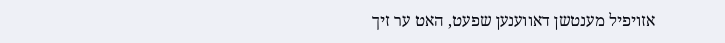אזויפיל מענטשן דאווענען שפעט, האט ער זיך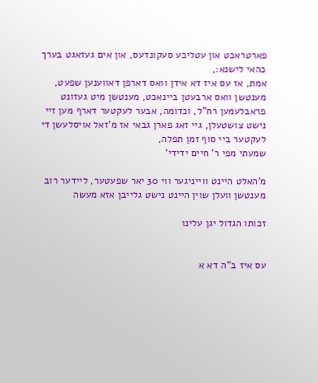פארטראכט און עטליכע סעקונדעס, און אים געזאגט בערך כהאי לישנא:,
אמת, אז עס איז דא אידן וואס דארפן דאווענען שפעט, מענטשן וואס ארבעטן ביינאכט, מענטשן מיט געזונט פראבלעמען רח"ל, וכדומה, אבער לעקטער דארף מען זיי נישט צושטעלן, גיי זאג פארן גבאי אז מ'זאל אויסלעשן די לעקטער ביי סוף זמן תפלה,
שמעתי מפי ר' חיים ידידי'

מ'האלט היינט ווייניגער ווי 30 יאר שפעטער, ליידער רוב מענטשן וועלן שוין היינט נישט גלייבן אזא מעשה

זכותו הגדול יגן עלינו


עס איז ב"ה דא א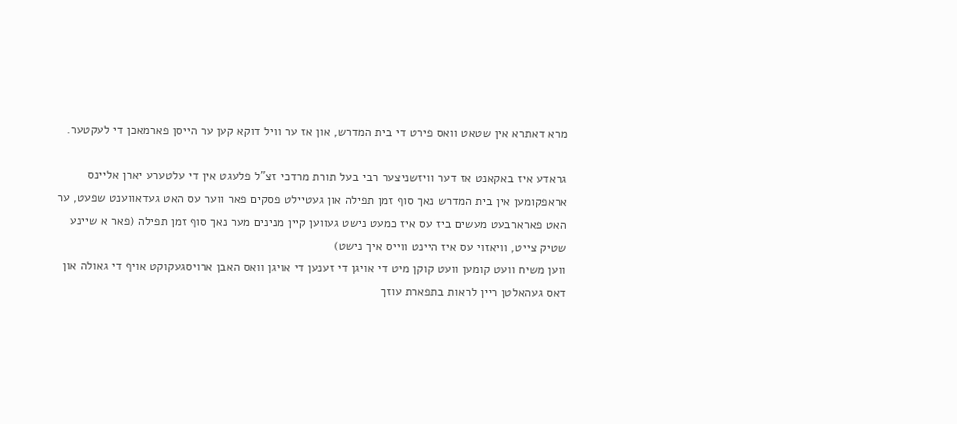מרא דאתרא אין שטאט וואס פירט די בית המדרש, און אז ער וויל דוקא קען ער הייסן פארמאכן די לעקטער.

גראדע איז באקאנט אז דער וויזשניצער רבי בעל תורת מרדכי זצ"ל פלעגט אין די עלטערע יארן אליינס אראפקומען אין בית המדרש נאך סוף זמן תפילה און געטיילט פסקים פאר ווער עס האט געדאווענט שפעט, ער האט פארארבעט מעשים ביז עס איז כמעט נישט געווען קיין מנינים מער נאך סוף זמן תפילה (פאר א שיינע שטיק צייט, וויאזוי עס איז היינט ווייס איך נישט)
ווען משיח וועט קומען וועט קוקן מיט די אויגן די זענען די אויגן וואס האבן ארויסגעקוקט אויף די גאולה און דאס געהאלטן ריין לראות בתפארת עוזך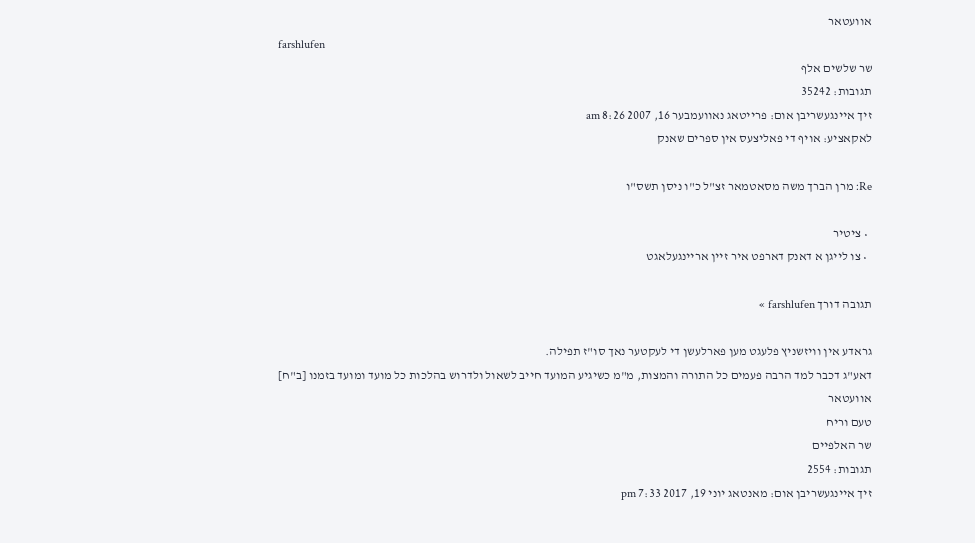אוועטאר
farshlufen
שר שלשים אלף
תגובות: 35242
זיך איינגעשריבן אום: פרייטאג נאוועמבער 16, 2007 8:26 am
לאקאציע: אויף די פאליצעס אין ספרים שאנק

Re: מרן הברך משה מסאטמאר זצ"ל כ"ו ניסן תשס"ו

  • ציטיר
  • צו לייגן א דאנק דארפט איר זיין אריינגעלאגט

תגובה דורך farshlufen »

גראדע אין וויזשניץ פלעגט מען פארלעשן די לעקטער נאך סו"ז תפילה.
דאע"ג דכבר למד הרבה פעמים כל התורה והמצות, מ"מ כשיגיע המועד חייב לשאול ולדרוש בהלכות כל מועד ומועד בזמנו [ב"ח]
אוועטאר
טעם וריח
שר האלפיים
תגובות: 2554
זיך איינגעשריבן אום: מאנטאג יוני 19, 2017 7:33 pm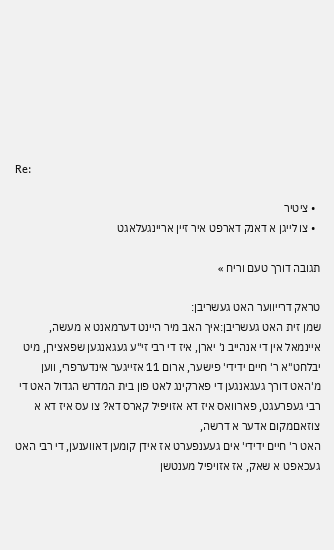Re:

  • ציטיר
  • צו לייגן א דאנק דארפט איר זיין אריינגעלאגט

תגובה דורך טעם וריח »

טראק דרייווער האט געשריבן:
שמן זית האט געשריבן:איך האב מיר היינט דערמאנט א מעשה,
איינמאל אין די אנהייב נ' יארן, איז די רבי זי"ע געגאנגען שפאצירן, מיט יבלחט"א ר' חיים ידידי' פישער, ארום 11 אזייגער אינדערפרי, ווען מ'האט דורך געגאנגען די פארקינג לאט פון בית המדרש הגדול האט די רבי געפרעגט, פארוואס איז דא אזויפיל קארס דא? צו עס איז דא א צוזאםמקום אדער א דרשה,
האט ר' חיים ידידי' אים געענפערט אז אידן קומען דאווענען, די רבי האט געכאפט א שאק, אז אזויפיל מענטשן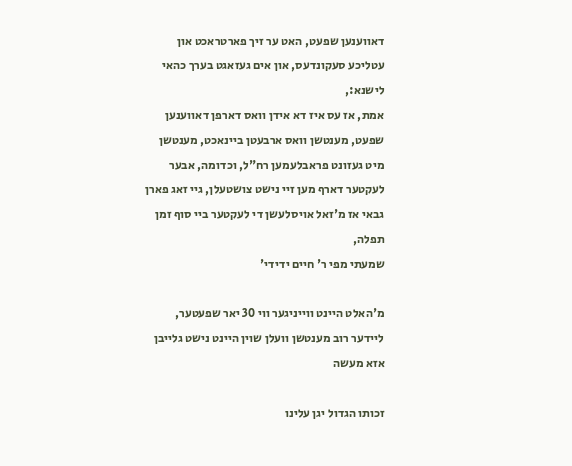דאווענען שפעט, האט ער זיך פארטראכט און עטליכע סעקונדעס, און אים געזאגט בערך כהאי לישנא:,
אמת, אז עס איז דא אידן וואס דארפן דאווענען שפעט, מענטשן וואס ארבעטן ביינאכט, מענטשן מיט געזונט פראבלעמען רח"ל, וכדומה, אבער לעקטער דארף מען זיי נישט צושטעלן, גיי זאג פארן גבאי אז מ'זאל אויסלעשן די לעקטער ביי סוף זמן תפלה,
שמעתי מפי ר' חיים ידידי'

מ'האלט היינט ווייניגער ווי 30 יאר שפעטער, ליידער רוב מענטשן וועלן שוין היינט נישט גלייבן אזא מעשה

זכותו הגדול יגן עלינו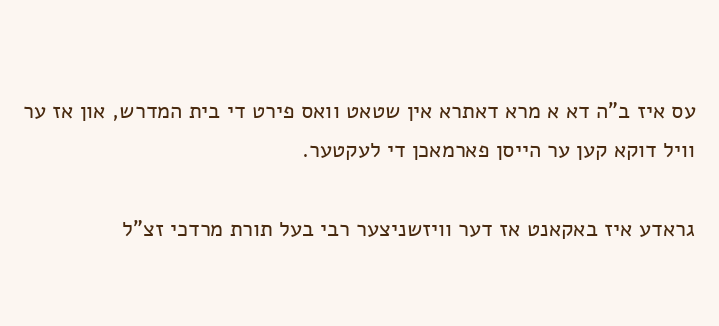עס איז ב"ה דא א מרא דאתרא אין שטאט וואס פירט די בית המדרש, און אז ער וויל דוקא קען ער הייסן פארמאכן די לעקטער.

גראדע איז באקאנט אז דער וויזשניצער רבי בעל תורת מרדכי זצ"ל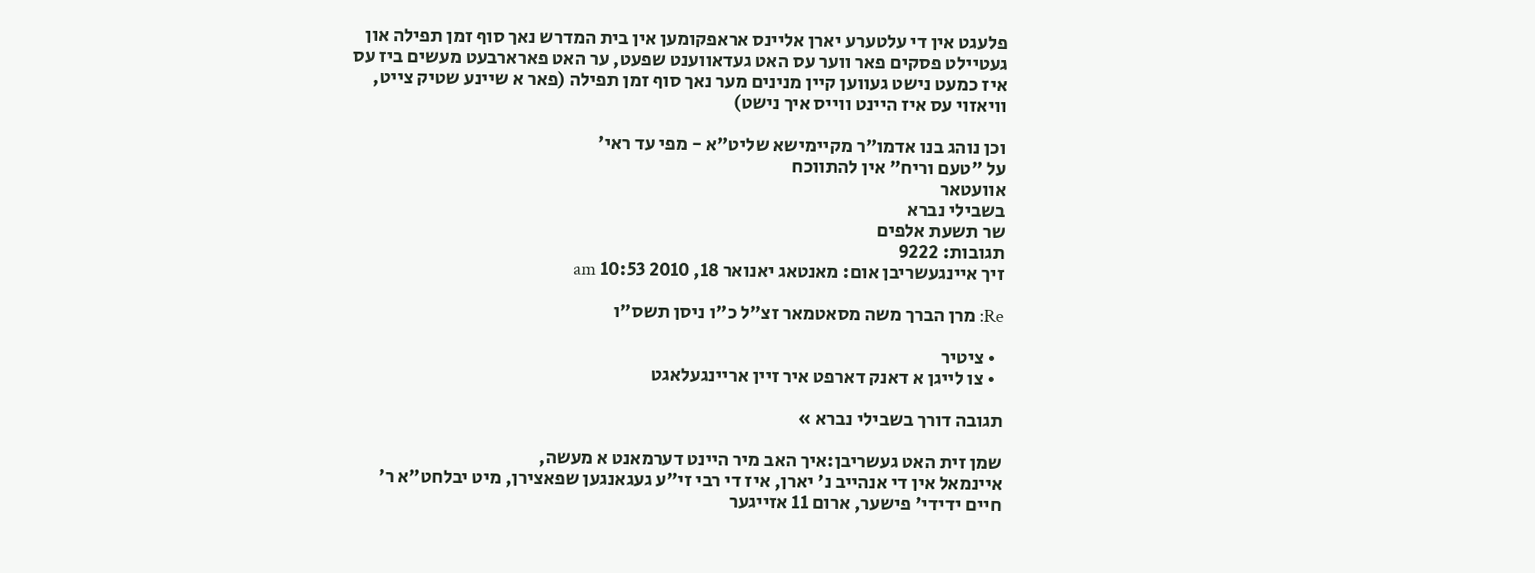פלעגט אין די עלטערע יארן אליינס אראפקומען אין בית המדרש נאך סוף זמן תפילה און געטיילט פסקים פאר ווער עס האט געדאווענט שפעט, ער האט פארארבעט מעשים ביז עס איז כמעט נישט געווען קיין מנינים מער נאך סוף זמן תפילה (פאר א שיינע שטיק צייט, וויאזוי עס איז היינט ווייס איך נישט)

וכן נוהג בנו אדמו"ר מקיימישא שליט"א - מפי עד ראי'
על "טעם וריח" אין להתווכח
אוועטאר
בשבילי נברא
שר תשעת אלפים
תגובות: 9222
זיך איינגעשריבן אום: מאנטאג יאנואר 18, 2010 10:53 am

Re: מרן הברך משה מסאטמאר זצ"ל כ"ו ניסן תשס"ו

  • ציטיר
  • צו לייגן א דאנק דארפט איר זיין אריינגעלאגט

תגובה דורך בשבילי נברא »

שמן זית האט געשריבן:איך האב מיר היינט דערמאנט א מעשה,
איינמאל אין די אנהייב נ' יארן, איז די רבי זי"ע געגאנגען שפאצירן, מיט יבלחט"א ר' חיים ידידי' פישער, ארום 11 אזייגער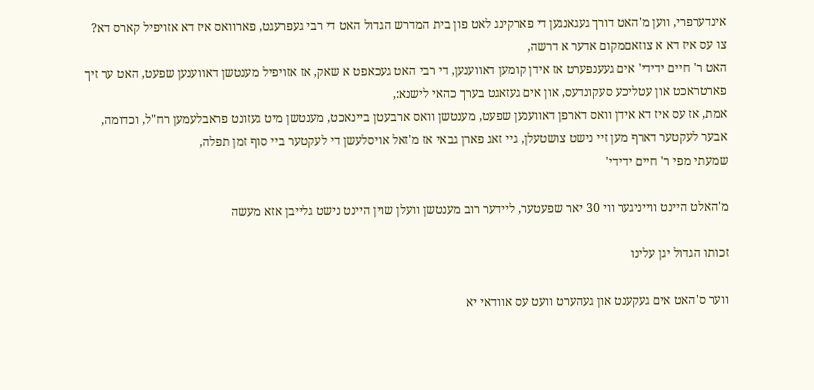אינדערפרי, ווען מ'האט דורך געגאנגען די פארקינג לאט פון בית המדרש הגדול האט די רבי געפרעגט, פארוואס איז דא אזויפיל קארס דא? צו עס איז דא א צוזאםמקום אדער א דרשה,
האט ר' חיים ידידי' אים געענפערט אז אידן קומען דאווענען, די רבי האט געכאפט א שאק, אז אזויפיל מענטשן דאווענען שפעט, האט ער זיך פארטראכט און עטליכע סעקונדעס, און אים געזאגט בערך כהאי לישנא:,
אמת, אז עס איז דא אידן וואס דארפן דאווענען שפעט, מענטשן וואס ארבעטן ביינאכט, מענטשן מיט געזונט פראבלעמען רח"ל, וכדומה, אבער לעקטער דארף מען זיי נישט צושטעלן, גיי זאג פארן גבאי אז מ'זאל אויסלעשן די לעקטער ביי סוף זמן תפלה,
שמעתי מפי ר' חיים ידידי'

מ'האלט היינט ווייניגער ווי 30 יאר שפעטער, ליידער רוב מענטשן וועלן שוין היינט נישט גלייבן אזא מעשה

זכותו הגדול יגן עלינו

ווער ס'האט אים געקענט און געהערט וועט עס אוודאי יא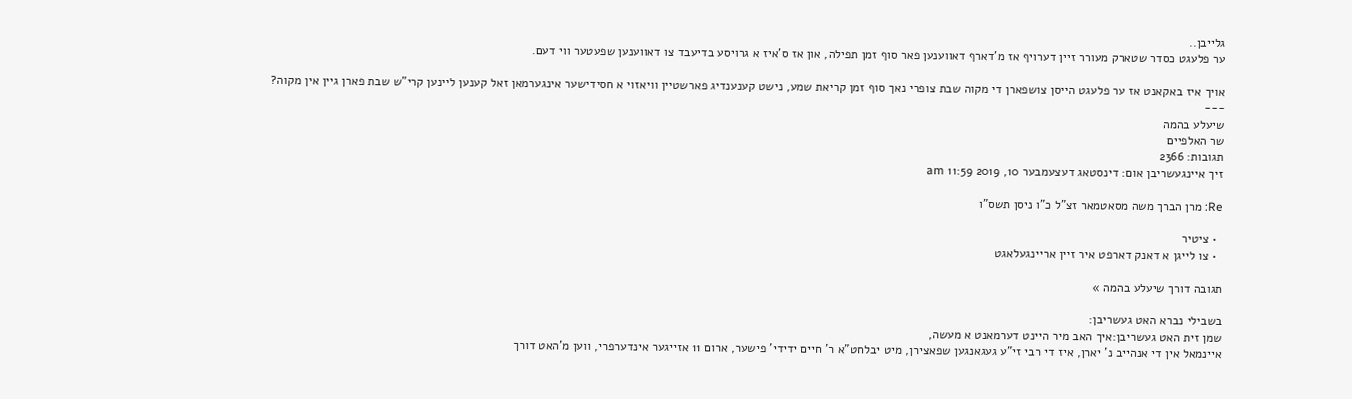גלייבן..
ער פלעגט כסדר שטארק מעורר זיין דערויף אז מ'דארף דאווענען פאר סוף זמן תפילה, און אז ס'איז א גרויסע בדיעבד צו דאווענען שפעטער ווי דעם.

אויך איז באקאנט אז ער פלעגט הייסן צושפארן די מקוה שבת צופרי נאך סוף זמן קריאת שמע, נישט קענענדיג פארשטיין וויאזוי א חסידישער אינגערמאן זאל קענען ליינען קרי"ש שבת פארן גיין אין מקוה?
---
שיעלע בהמה
שר האלפיים
תגובות: 2366
זיך איינגעשריבן אום: דינסטאג דעצעמבער 10, 2019 11:59 am

Re: מרן הברך משה מסאטמאר זצ"ל כ"ו ניסן תשס"ו

  • ציטיר
  • צו לייגן א דאנק דארפט איר זיין אריינגעלאגט

תגובה דורך שיעלע בהמה »

בשבילי נברא האט געשריבן:
שמן זית האט געשריבן:איך האב מיר היינט דערמאנט א מעשה,
איינמאל אין די אנהייב נ' יארן, איז די רבי זי"ע געגאנגען שפאצירן, מיט יבלחט"א ר' חיים ידידי' פישער, ארום 11 אזייגער אינדערפרי, ווען מ'האט דורך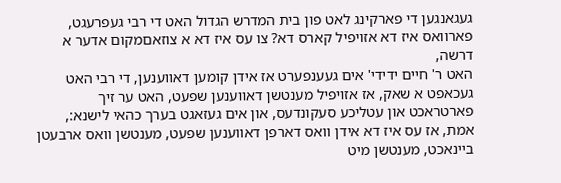געגאנגען די פארקינג לאט פון בית המדרש הגדול האט די רבי געפרעגט, פארוואס איז דא אזויפיל קארס דא? צו עס איז דא א צוזאםמקום אדער א דרשה,
האט ר' חיים ידידי' אים געענפערט אז אידן קומען דאווענען, די רבי האט געכאפט א שאק, אז אזויפיל מענטשן דאווענען שפעט, האט ער זיך פארטראכט און עטליכע סעקונדעס, און אים געזאגט בערך כהאי לישנא:,
אמת, אז עס איז דא אידן וואס דארפן דאווענען שפעט, מענטשן וואס ארבעטן ביינאכט, מענטשן מיט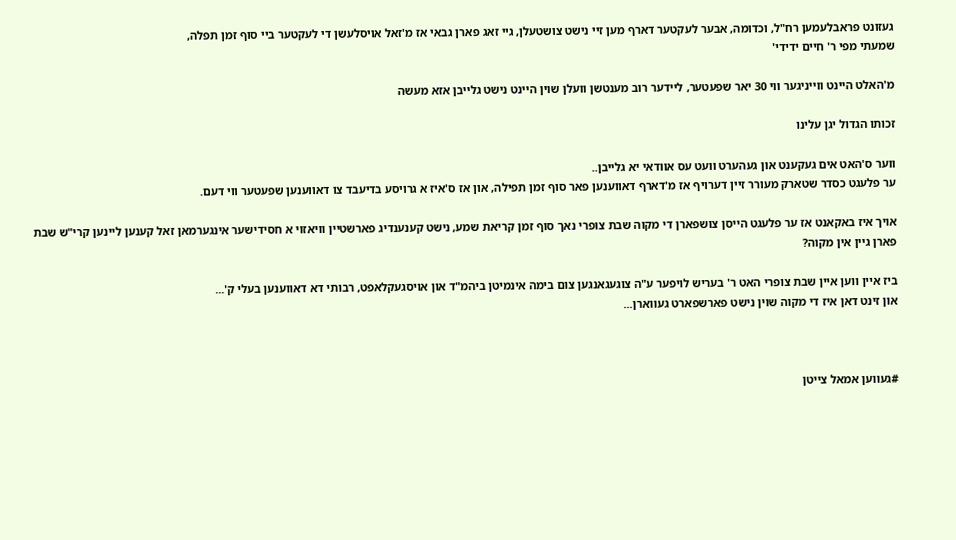געזונט פראבלעמען רח"ל, וכדומה, אבער לעקטער דארף מען זיי נישט צושטעלן, גיי זאג פארן גבאי אז מ'זאל אויסלעשן די לעקטער ביי סוף זמן תפלה,
שמעתי מפי ר' חיים ידידי'

מ'האלט היינט ווייניגער ווי 30 יאר שפעטער, ליידער רוב מענטשן וועלן שוין היינט נישט גלייבן אזא מעשה

זכותו הגדול יגן עלינו

ווער ס'האט אים געקענט און געהערט וועט עס אוודאי יא גלייבן..
ער פלעגט כסדר שטארק מעורר זיין דערויף אז מ'דארף דאווענען פאר סוף זמן תפילה, און אז ס'איז א גרויסע בדיעבד צו דאווענען שפעטער ווי דעם.

אויך איז באקאנט אז ער פלעגט הייסן צושפארן די מקוה שבת צופרי נאך סוף זמן קריאת שמע, נישט קענענדיג פארשטיין וויאזוי א חסידישער אינגערמאן זאל קענען ליינען קרי"ש שבת פארן גיין אין מקוה?

ביז איין ווען איין שבת צופרי האט ר' בעריש לויפער ע"ה צוגעגאנגען צום בימה אינמיטן ביהמ"ד און אויסגעקלאפט, רבותי דא דאווענען בעלי ק'...
און זינט דאן איז די מקוה שוין נישט פארשפארט געווארן...



#געווען אמאל צייטן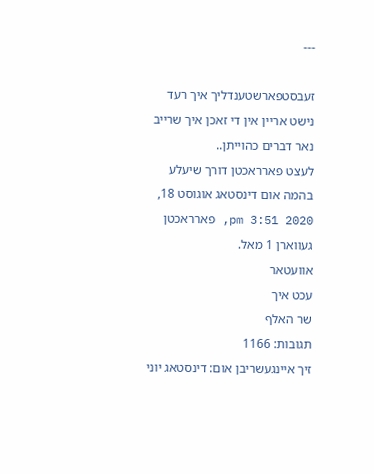---

זעבסטפארשטענדליך איך רעד נישט אריין אין די זאכן איך שרייב נאר דברים כהוייתן..
לעצט פארראכטן דורך שיעלע בהמה אום דינסטאג אוגוסט 18, 2020 3:51 pm, פארראכטן געווארן 1 מאל.
אוועטאר
עכט איך
שר האלף
תגובות: 1166
זיך איינגעשריבן אום: דינסטאג יוני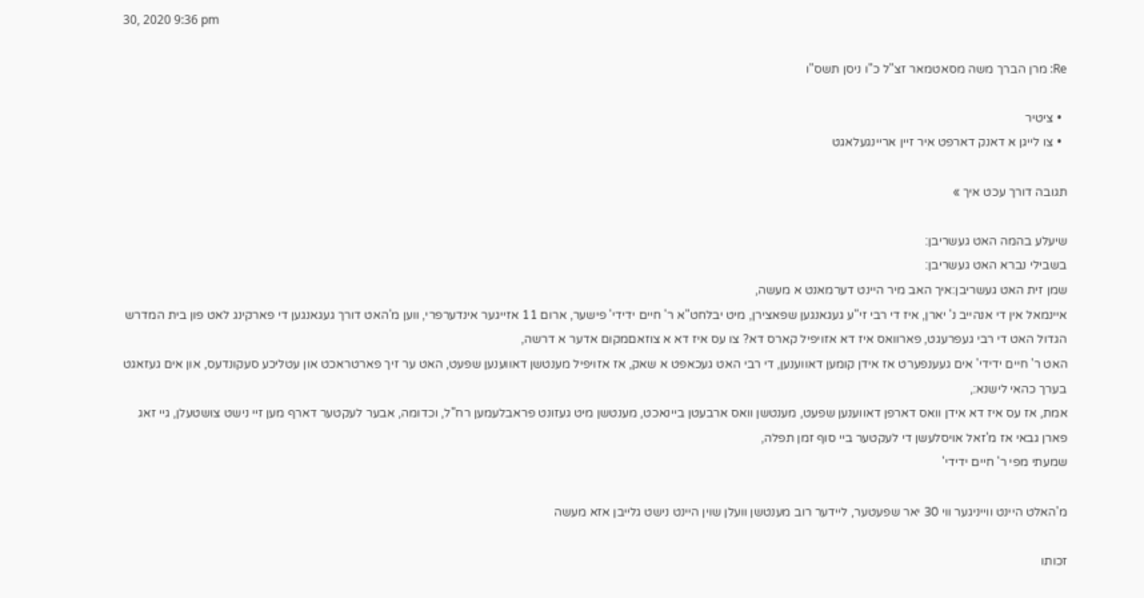30, 2020 9:36 pm

Re: מרן הברך משה מסאטמאר זצ"ל כ"ו ניסן תשס"ו

  • ציטיר
  • צו לייגן א דאנק דארפט איר זיין אריינגעלאגט

תגובה דורך עכט איך »

שיעלע בהמה האט געשריבן:
בשבילי נברא האט געשריבן:
שמן זית האט געשריבן:איך האב מיר היינט דערמאנט א מעשה,
איינמאל אין די אנהייב נ' יארן, איז די רבי זי"ע געגאנגען שפאצירן, מיט יבלחט"א ר' חיים ידידי' פישער, ארום 11 אזייגער אינדערפרי, ווען מ'האט דורך געגאנגען די פארקינג לאט פון בית המדרש הגדול האט די רבי געפרעגט, פארוואס איז דא אזויפיל קארס דא? צו עס איז דא א צוזאםמקום אדער א דרשה,
האט ר' חיים ידידי' אים געענפערט אז אידן קומען דאווענען, די רבי האט געכאפט א שאק, אז אזויפיל מענטשן דאווענען שפעט, האט ער זיך פארטראכט און עטליכע סעקונדעס, און אים געזאגט בערך כהאי לישנא:,
אמת, אז עס איז דא אידן וואס דארפן דאווענען שפעט, מענטשן וואס ארבעטן ביינאכט, מענטשן מיט געזונט פראבלעמען רח"ל, וכדומה, אבער לעקטער דארף מען זיי נישט צושטעלן, גיי זאג פארן גבאי אז מ'זאל אויסלעשן די לעקטער ביי סוף זמן תפלה,
שמעתי מפי ר' חיים ידידי'

מ'האלט היינט ווייניגער ווי 30 יאר שפעטער, ליידער רוב מענטשן וועלן שוין היינט נישט גלייבן אזא מעשה

זכותו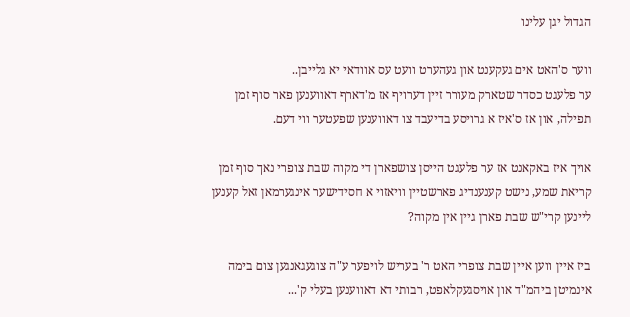הגדול יגן עלינו

ווער ס'האט אים געקענט און געהערט וועט עס אוודאי יא גלייבן..
ער פלעגט כסדר שטארק מעורר זיין דערויף אז מ'דארף דאווענען פאר סוף זמן תפילה, און אז ס'איז א גרויסע בדיעבד צו דאווענען שפעטער ווי דעם.

אויך איז באקאנט אז ער פלעגט הייסן צושפארן די מקוה שבת צופרי נאך סוף זמן קריאת שמע, נישט קענענדיג פארשטיין וויאזוי א חסידישער אינגערמאן זאל קענען ליינען קרי"ש שבת פארן גיין אין מקוה?

ביז איין ווען איין שבת צופרי האט ר' בעריש לויפער ע"ה צוגעגאנגען צום בימה אינמיטן ביהמ"ד און אויסגעקלאפט, רבותי דא דאווענען בעלי ק'...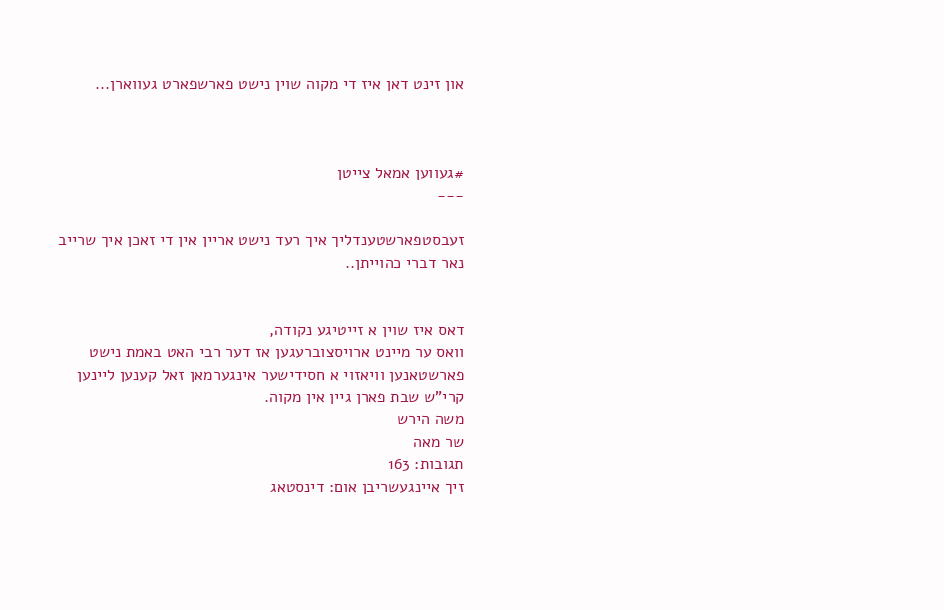און זינט דאן איז די מקוה שוין נישט פארשפארט געווארן...



#געווען אמאל צייטן
---

זעבסטפארשטענדליך איך רעד נישט אריין אין די זאכן איך שרייב נאר דברי כהוייתן..


דאס איז שוין א זייטיגע נקודה,
וואס ער מיינט ארויסצוברעגען אז דער רבי האט באמת נישט פארשטאנען וויאזוי א חסידישער אינגערמאן זאל קענען ליינען קרי"ש שבת פארן גיין אין מקוה.
משה הירש
שר מאה
תגובות: 163
זיך איינגעשריבן אום: דינסטאג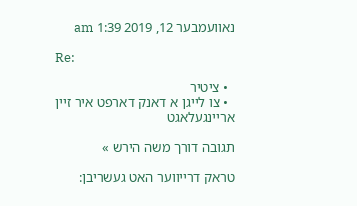נאוועמבער 12, 2019 1:39 am

Re:

  • ציטיר
  • צו לייגן א דאנק דארפט איר זיין אריינגעלאגט

תגובה דורך משה הירש »

טראק דרייווער האט געשריבן: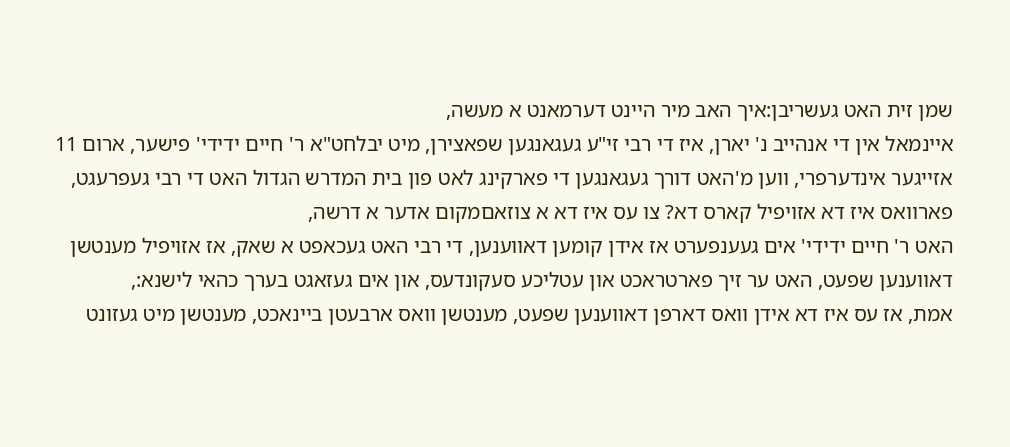שמן זית האט געשריבן:איך האב מיר היינט דערמאנט א מעשה,
איינמאל אין די אנהייב נ' יארן, איז די רבי זי"ע געגאנגען שפאצירן, מיט יבלחט"א ר' חיים ידידי' פישער, ארום 11 אזייגער אינדערפרי, ווען מ'האט דורך געגאנגען די פארקינג לאט פון בית המדרש הגדול האט די רבי געפרעגט, פארוואס איז דא אזויפיל קארס דא? צו עס איז דא א צוזאםמקום אדער א דרשה,
האט ר' חיים ידידי' אים געענפערט אז אידן קומען דאווענען, די רבי האט געכאפט א שאק, אז אזויפיל מענטשן דאווענען שפעט, האט ער זיך פארטראכט און עטליכע סעקונדעס, און אים געזאגט בערך כהאי לישנא:,
אמת, אז עס איז דא אידן וואס דארפן דאווענען שפעט, מענטשן וואס ארבעטן ביינאכט, מענטשן מיט געזונט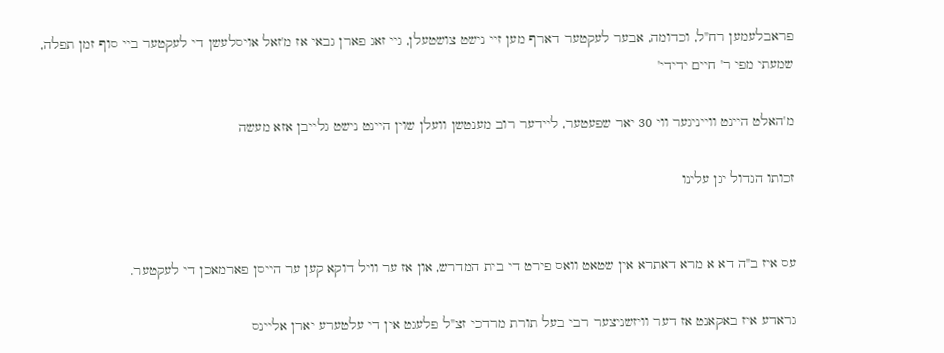פראבלעמען רח"ל, וכדומה, אבער לעקטער דארף מען זיי נישט צושטעלן, גיי זאג פארן גבאי אז מ'זאל אויסלעשן די לעקטער ביי סוף זמן תפלה,
שמעתי מפי ר' חיים ידידי'

מ'האלט היינט ווייניגער ווי 30 יאר שפעטער, ליידער רוב מענטשן וועלן שוין היינט נישט גלייבן אזא מעשה

זכותו הגדול יגן עלינו


עס איז ב"ה דא א מרא דאתרא אין שטאט וואס פירט די בית המדרש, און אז ער וויל דוקא קען ער הייסן פארמאכן די לעקטער.

גראדע איז באקאנט אז דער וויזשניצער רבי בעל תורת מרדכי זצ"ל פלעגט אין די עלטערע יארן אליינס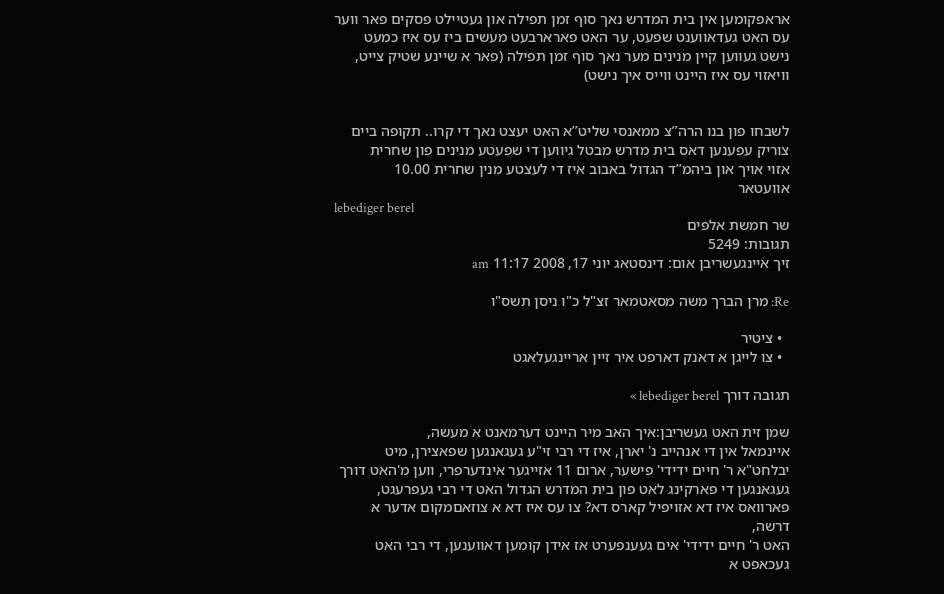אראפקומען אין בית המדרש נאך סוף זמן תפילה און געטיילט פסקים פאר ווער עס האט געדאווענט שפעט, ער האט פארארבעט מעשים ביז עס איז כמעט נישט געווען קיין מנינים מער נאך סוף זמן תפילה (פאר א שיינע שטיק צייט, וויאזוי עס איז היינט ווייס איך נישט)


לשבחו פון בנו הרה’’צ ממאנסי שליט’’א האט יעצט נאך די קרו.. תקופה ביים צוריק עפענען דאס בית מדרש מבטל גיווען די שפעטע מנינים פון שחרית
אזוי אויך און ביהמ’’ד הגדול באבוב איז די לעצטע מנין שחרית 10.00
אוועטאר
lebediger berel
שר חמשת אלפים
תגובות: 5249
זיך איינגעשריבן אום: דינסטאג יוני 17, 2008 11:17 am

Re: מרן הברך משה מסאטמאר זצ"ל כ"ו ניסן תשס"ו

  • ציטיר
  • צו לייגן א דאנק דארפט איר זיין אריינגעלאגט

תגובה דורך lebediger berel »

שמן זית האט געשריבן:איך האב מיר היינט דערמאנט א מעשה,
איינמאל אין די אנהייב נ' יארן, איז די רבי זי"ע געגאנגען שפאצירן, מיט יבלחט"א ר' חיים ידידי' פישער, ארום 11 אזייגער אינדערפרי, ווען מ'האט דורך געגאנגען די פארקינג לאט פון בית המדרש הגדול האט די רבי געפרעגט, פארוואס איז דא אזויפיל קארס דא? צו עס איז דא א צוזאםמקום אדער א דרשה,
האט ר' חיים ידידי' אים געענפערט אז אידן קומען דאווענען, די רבי האט געכאפט א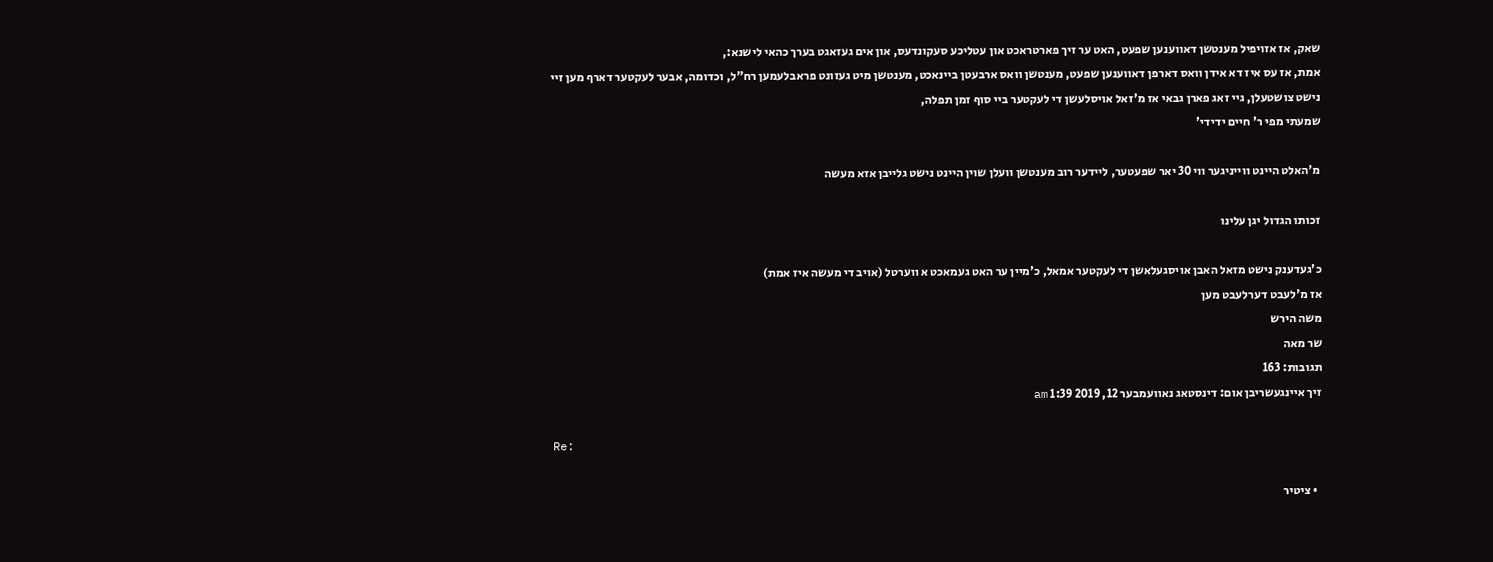שאק, אז אזויפיל מענטשן דאווענען שפעט, האט ער זיך פארטראכט און עטליכע סעקונדעס, און אים געזאגט בערך כהאי לישנא:,
אמת, אז עס איז דא אידן וואס דארפן דאווענען שפעט, מענטשן וואס ארבעטן ביינאכט, מענטשן מיט געזונט פראבלעמען רח"ל, וכדומה, אבער לעקטער דארף מען זיי נישט צושטעלן, גיי זאג פארן גבאי אז מ'זאל אויסלעשן די לעקטער ביי סוף זמן תפלה,
שמעתי מפי ר' חיים ידידי'

מ'האלט היינט ווייניגער ווי 30 יאר שפעטער, ליידער רוב מענטשן וועלן שוין היינט נישט גלייבן אזא מעשה

זכותו הגדול יגן עלינו

כ'געדענק נישט מזאל האבן אויסגעלאשן די לעקטער אמאל, כ'מיין ער האט געמאכט א ווערטל (אויב די מעשה איז אמת)
אז מ'לעבט דערלעבט מען
משה הירש
שר מאה
תגובות: 163
זיך איינגעשריבן אום: דינסטאג נאוועמבער 12, 2019 1:39 am

Re:

  • ציטיר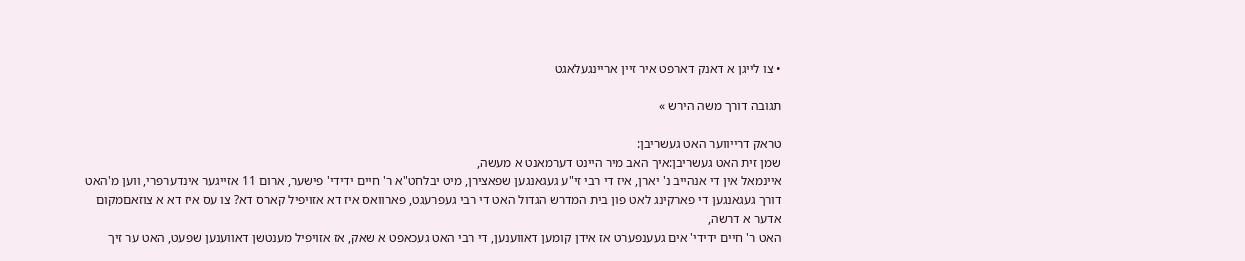• צו לייגן א דאנק דארפט איר זיין אריינגעלאגט

תגובה דורך משה הירש »

טראק דרייווער האט געשריבן:
שמן זית האט געשריבן:איך האב מיר היינט דערמאנט א מעשה,
איינמאל אין די אנהייב נ' יארן, איז די רבי זי"ע געגאנגען שפאצירן, מיט יבלחט"א ר' חיים ידידי' פישער, ארום 11 אזייגער אינדערפרי, ווען מ'האט דורך געגאנגען די פארקינג לאט פון בית המדרש הגדול האט די רבי געפרעגט, פארוואס איז דא אזויפיל קארס דא? צו עס איז דא א צוזאםמקום אדער א דרשה,
האט ר' חיים ידידי' אים געענפערט אז אידן קומען דאווענען, די רבי האט געכאפט א שאק, אז אזויפיל מענטשן דאווענען שפעט, האט ער זיך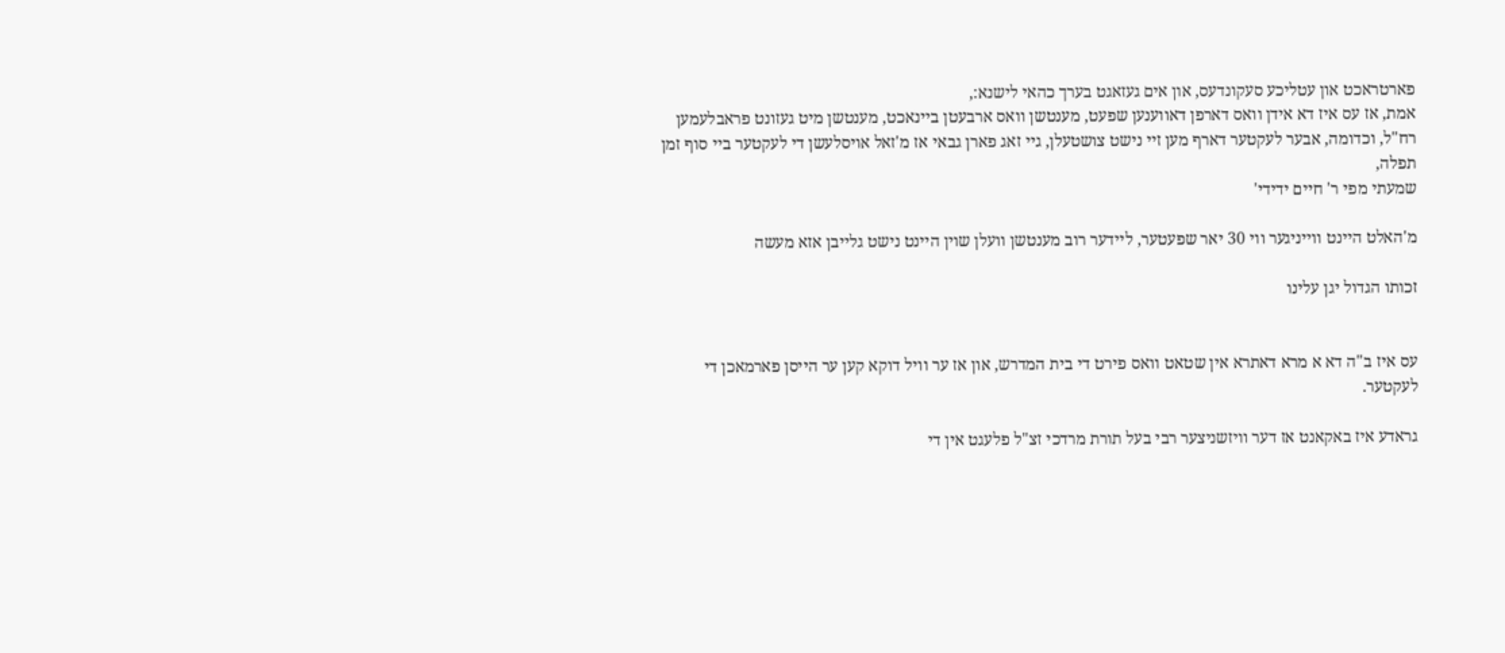פארטראכט און עטליכע סעקונדעס, און אים געזאגט בערך כהאי לישנא:,
אמת, אז עס איז דא אידן וואס דארפן דאווענען שפעט, מענטשן וואס ארבעטן ביינאכט, מענטשן מיט געזונט פראבלעמען רח"ל, וכדומה, אבער לעקטער דארף מען זיי נישט צושטעלן, גיי זאג פארן גבאי אז מ'זאל אויסלעשן די לעקטער ביי סוף זמן תפלה,
שמעתי מפי ר' חיים ידידי'

מ'האלט היינט ווייניגער ווי 30 יאר שפעטער, ליידער רוב מענטשן וועלן שוין היינט נישט גלייבן אזא מעשה

זכותו הגדול יגן עלינו


עס איז ב"ה דא א מרא דאתרא אין שטאט וואס פירט די בית המדרש, און אז ער וויל דוקא קען ער הייסן פארמאכן די לעקטער.

גראדע איז באקאנט אז דער וויזשניצער רבי בעל תורת מרדכי זצ"ל פלעגט אין די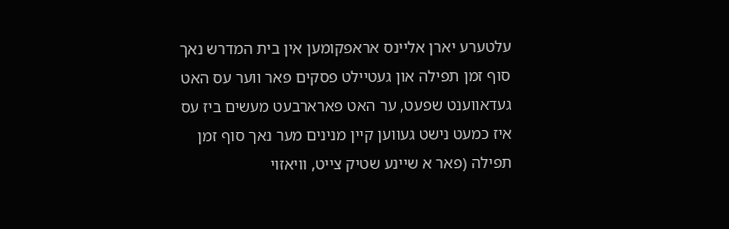עלטערע יארן אליינס אראפקומען אין בית המדרש נאך סוף זמן תפילה און געטיילט פסקים פאר ווער עס האט געדאווענט שפעט, ער האט פארארבעט מעשים ביז עס איז כמעט נישט געווען קיין מנינים מער נאך סוף זמן תפילה (פאר א שיינע שטיק צייט, וויאזוי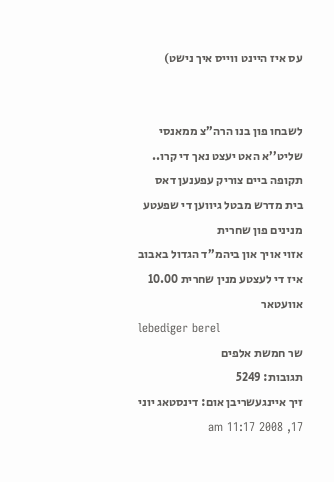עס איז היינט ווייס איך נישט)


לשבחו פון בנו הרה’’צ ממאנסי שליט’’א האט יעצט נאך די קרו.. תקופה ביים צוריק עפענען דאס בית מדרש מבטל גיווען די שפעטע מנינים פון שחרית
אזוי אויך און ביהמ’’ד הגדול באבוב איז די לעצטע מנין שחרית 10.00
אוועטאר
lebediger berel
שר חמשת אלפים
תגובות: 5249
זיך איינגעשריבן אום: דינסטאג יוני 17, 2008 11:17 am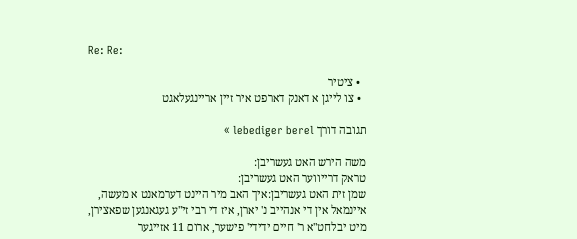Re: Re:

  • ציטיר
  • צו לייגן א דאנק דארפט איר זיין אריינגעלאגט

תגובה דורך lebediger berel »

משה הירש האט געשריבן:
טראק דרייווער האט געשריבן:
שמן זית האט געשריבן:איך האב מיר היינט דערמאנט א מעשה,
איינמאל אין די אנהייב נ' יארן, איז די רבי זי"ע געגאנגען שפאצירן, מיט יבלחט"א ר' חיים ידידי' פישער, ארום 11 אזייגער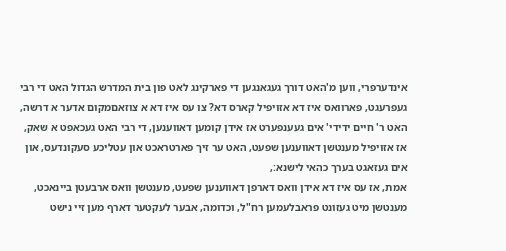אינדערפרי, ווען מ'האט דורך געגאנגען די פארקינג לאט פון בית המדרש הגדול האט די רבי געפרעגט, פארוואס איז דא אזויפיל קארס דא? צו עס איז דא א צוזאםמקום אדער א דרשה,
האט ר' חיים ידידי' אים געענפערט אז אידן קומען דאווענען, די רבי האט געכאפט א שאק, אז אזויפיל מענטשן דאווענען שפעט, האט ער זיך פארטראכט און עטליכע סעקונדעס, און אים געזאגט בערך כהאי לישנא:,
אמת, אז עס איז דא אידן וואס דארפן דאווענען שפעט, מענטשן וואס ארבעטן ביינאכט, מענטשן מיט געזונט פראבלעמען רח"ל, וכדומה, אבער לעקטער דארף מען זיי נישט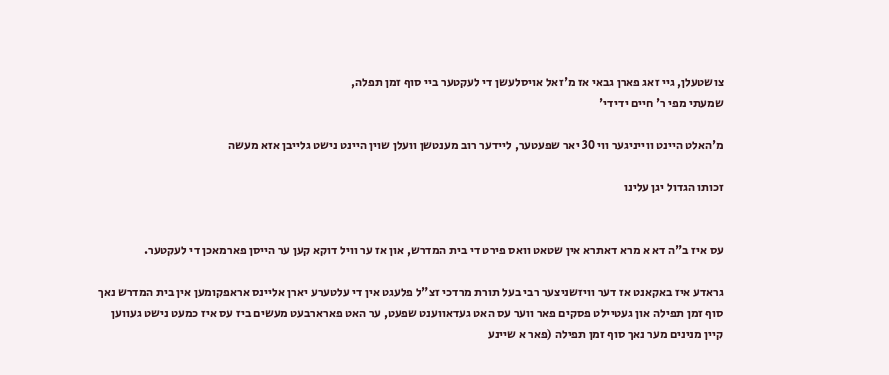צושטעלן, גיי זאג פארן גבאי אז מ'זאל אויסלעשן די לעקטער ביי סוף זמן תפלה,
שמעתי מפי ר' חיים ידידי'

מ'האלט היינט ווייניגער ווי 30 יאר שפעטער, ליידער רוב מענטשן וועלן שוין היינט נישט גלייבן אזא מעשה

זכותו הגדול יגן עלינו


עס איז ב"ה דא א מרא דאתרא אין שטאט וואס פירט די בית המדרש, און אז ער וויל דוקא קען ער הייסן פארמאכן די לעקטער.

גראדע איז באקאנט אז דער וויזשניצער רבי בעל תורת מרדכי זצ"ל פלעגט אין די עלטערע יארן אליינס אראפקומען אין בית המדרש נאך סוף זמן תפילה און געטיילט פסקים פאר ווער עס האט געדאווענט שפעט, ער האט פארארבעט מעשים ביז עס איז כמעט נישט געווען קיין מנינים מער נאך סוף זמן תפילה (פאר א שיינע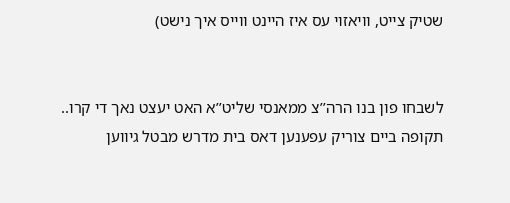שטיק צייט, וויאזוי עס איז היינט ווייס איך נישט)


לשבחו פון בנו הרה’’צ ממאנסי שליט’’א האט יעצט נאך די קרו.. תקופה ביים צוריק עפענען דאס בית מדרש מבטל גיווען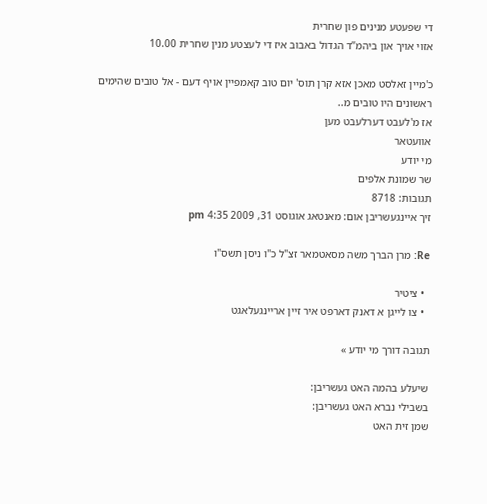די שפעטע מנינים פון שחרית
אזוי אויך און ביהמ’’ד הגדול באבוב איז די לעצטע מנין שחרית 10.00

כ'מיין זאלסט מאכן אזא קרן תוס' יום טוב קאמפיין אויף דעם - אל טובים שהימים ראשונים היו טובים מ..
אז מ'לעבט דערלעבט מען
אוועטאר
מי יודע
שר שמונת אלפים
תגובות: 8718
זיך איינגעשריבן אום: מאנטאג אוגוסט 31, 2009 4:35 pm

Re: מרן הברך משה מסאטמאר זצ"ל כ"ו ניסן תשס"ו

  • ציטיר
  • צו לייגן א דאנק דארפט איר זיין אריינגעלאגט

תגובה דורך מי יודע »

שיעלע בהמה האט געשריבן:
בשבילי נברא האט געשריבן:
שמן זית האט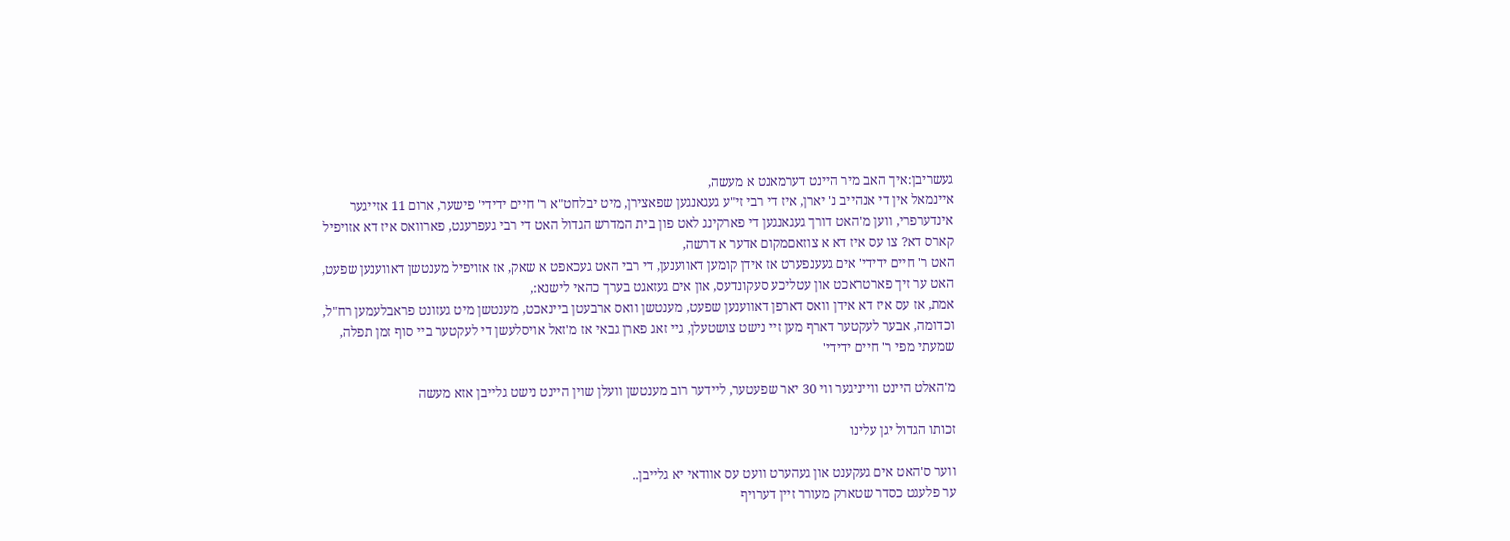געשריבן:איך האב מיר היינט דערמאנט א מעשה,
איינמאל אין די אנהייב נ' יארן, איז די רבי זי"ע געגאנגען שפאצירן, מיט יבלחט"א ר' חיים ידידי' פישער, ארום 11 אזייגער אינדערפרי, ווען מ'האט דורך געגאנגען די פארקינג לאט פון בית המדרש הגדול האט די רבי געפרעגט, פארוואס איז דא אזויפיל קארס דא? צו עס איז דא א צוזאםמקום אדער א דרשה,
האט ר' חיים ידידי' אים געענפערט אז אידן קומען דאווענען, די רבי האט געכאפט א שאק, אז אזויפיל מענטשן דאווענען שפעט, האט ער זיך פארטראכט און עטליכע סעקונדעס, און אים געזאגט בערך כהאי לישנא:,
אמת, אז עס איז דא אידן וואס דארפן דאווענען שפעט, מענטשן וואס ארבעטן ביינאכט, מענטשן מיט געזונט פראבלעמען רח"ל, וכדומה, אבער לעקטער דארף מען זיי נישט צושטעלן, גיי זאג פארן גבאי אז מ'זאל אויסלעשן די לעקטער ביי סוף זמן תפלה,
שמעתי מפי ר' חיים ידידי'

מ'האלט היינט ווייניגער ווי 30 יאר שפעטער, ליידער רוב מענטשן וועלן שוין היינט נישט גלייבן אזא מעשה

זכותו הגדול יגן עלינו

ווער ס'האט אים געקענט און געהערט וועט עס אוודאי יא גלייבן..
ער פלעגט כסדר שטארק מעורר זיין דערויף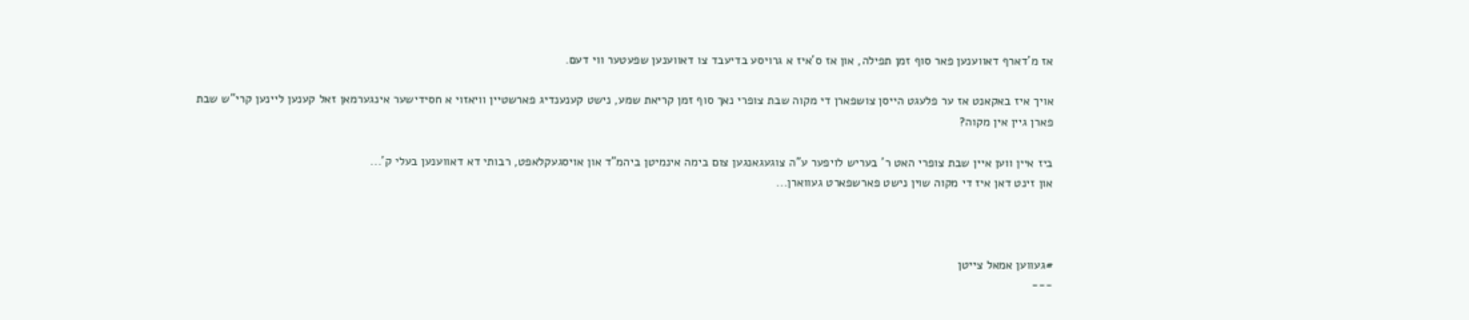אז מ'דארף דאווענען פאר סוף זמן תפילה, און אז ס'איז א גרויסע בדיעבד צו דאווענען שפעטער ווי דעם.

אויך איז באקאנט אז ער פלעגט הייסן צושפארן די מקוה שבת צופרי נאך סוף זמן קריאת שמע, נישט קענענדיג פארשטיין וויאזוי א חסידישער אינגערמאן זאל קענען ליינען קרי"ש שבת פארן גיין אין מקוה?

ביז איין ווען איין שבת צופרי האט ר' בעריש לויפער ע"ה צוגעגאנגען צום בימה אינמיטן ביהמ"ד און אויסגעקלאפט, רבותי דא דאווענען בעלי ק'...
און זינט דאן איז די מקוה שוין נישט פארשפארט געווארן...



#געווען אמאל צייטן
---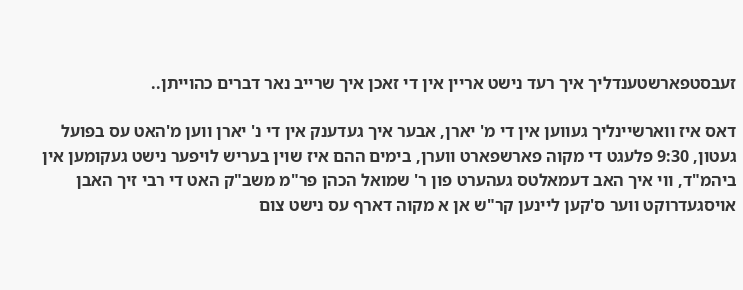זעבסטפארשטענדליך איך רעד נישט אריין אין די זאכן איך שרייב נאר דברים כהוייתן..

דאס איז ווארשיינליך געווען אין די מ' יארן, אבער איך געדענק אין די נ' יארן ווען מ'האט עס בפועל געטון, 9:30 פלעגט די מקוה פארשפארט ווערן, בימים ההם איז שוין בעריש לויפער נישט געקומען אין ביהמ"ד, ווי איך האב דעמאלטס געהערט פון ר' שמואל הכהן פר"מ משב"ק האט די רבי זיך האבן אויסגעדרוקט ווער ס'קען ליינען קר"ש אן א מקוה דארף עס נישט צום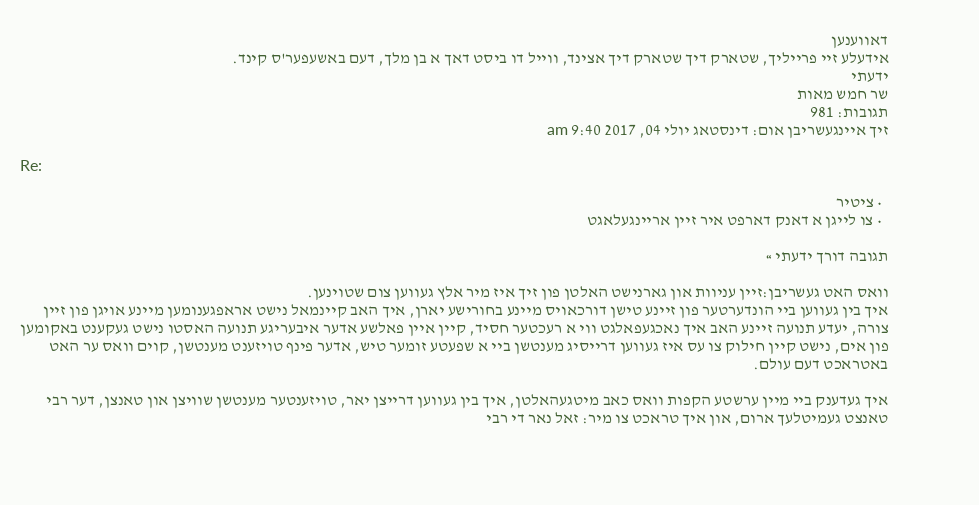דאווענען
אידעלע זיי פרייליך, שטארק דיך שטארק דיך אצינד, ווייל דו ביסט דאך א בן מלך, דעם באשעפער'ס קינד.
ידעתי
שר חמש מאות
תגובות: 981
זיך איינגעשריבן אום: דינסטאג יולי 04, 2017 9:40 am

Re:

  • ציטיר
  • צו לייגן א דאנק דארפט איר זיין אריינגעלאגט

תגובה דורך ידעתי »

וואס האט געשריבן:זיין עניוות און גארנישט האלטן פון זיך איז מיר אלץ געווען צום שטוינען.
איך בין געווען ביי הונדערטער פון זיינע טישן דורכאויס מיינע בחורישע יארן, איך האב קיינמאל נישט אראפגענומען מיינע אויגן פון זיין צורה, יעדע תנועה זיינע האב איך נאכגעפאלגט ווי א רעכטער חסיד, קיין איין פאלשע אדער איבעריגע תנועה האסטו נישט געקענט באקומען פון אים, נישט קיין חילוק צו עס איז געווען דרייסיג מענטשן ביי א שפעטע זומער טיש, אדער פינף טויזענט מענטשן, קוים וואס ער האט באטראכט דעם עולם.

איך געדענק ביי מיין ערשטע הקפות וואס כאב מיטגעהאלטן, איך בין געווען דרייצן יאר, טויזענטער מענטשן שוויצן און טאנצן, דער רבי טאנצט געמיטלעך ארום, און איך טראכט צו מיר: זאל נאר די רבי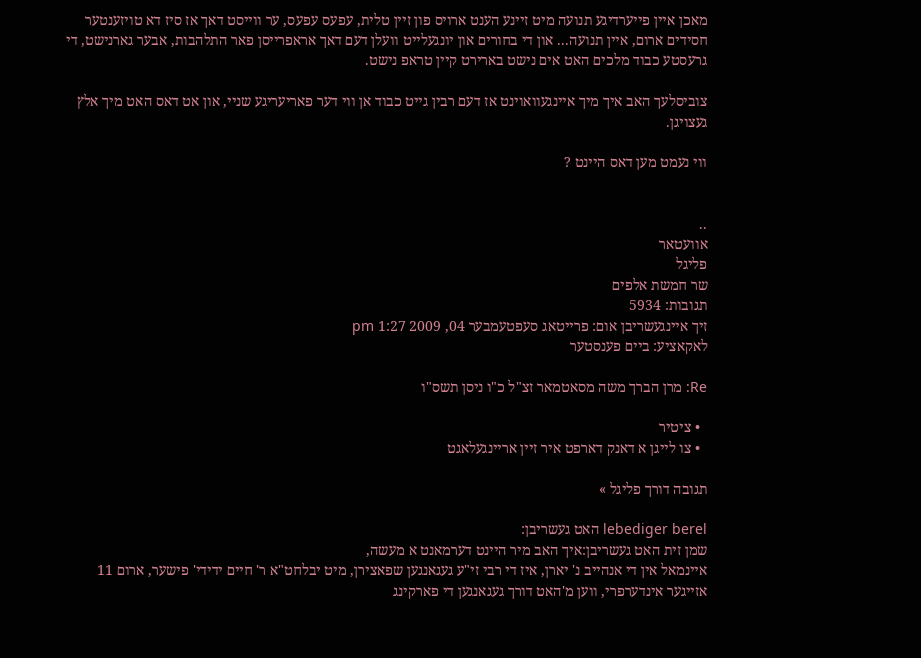מאכן איין פייערדיגע תנועה מיט זיינע הענט ארויס פון זיין טלית, עפעס עפעס, ער ווייסט דאך אז סיז דא טויזענטער חסידים ארום, איין תנועה... און די בחורים און יונגעלייט וועלן דעם דאך אראפרייסן פאר התלהבות, אבער גארנישט, די גרעסטע כבוד מלכים האט אים נישט בארירט קיין טראפ נישט.

צוביסלעך האב איך מיך איינגעוואוינט אז דעם רבין גייט כבוד אן ווי דער פאריעריגע שניי, און אט דאס האט מיך אלץ געצויגן.

ווי נעמט מען דאס היינט ?


..
אוועטאר
פליגל
שר חמשת אלפים
תגובות: 5934
זיך איינגעשריבן אום: פרייטאג סעפטעמבער 04, 2009 1:27 pm
לאקאציע: ביים פענסטער

Re: מרן הברך משה מסאטמאר זצ"ל כ"ו ניסן תשס"ו

  • ציטיר
  • צו לייגן א דאנק דארפט איר זיין אריינגעלאגט

תגובה דורך פליגל »

lebediger berel האט געשריבן:
שמן זית האט געשריבן:איך האב מיר היינט דערמאנט א מעשה,
איינמאל אין די אנהייב נ' יארן, איז די רבי זי"ע געגאנגען שפאצירן, מיט יבלחט"א ר' חיים ידידי' פישער, ארום 11 אזייגער אינדערפרי, ווען מ'האט דורך געגאנגען די פארקינג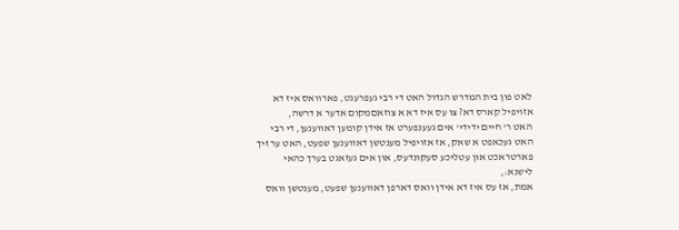לאט פון בית המדרש הגדול האט די רבי געפרעגט, פארוואס איז דא אזויפיל קארס דא? צו עס איז דא א צוזאםמקום אדער א דרשה,
האט ר' חיים ידידי' אים געענפערט אז אידן קומען דאווענען, די רבי האט געכאפט א שאק, אז אזויפיל מענטשן דאווענען שפעט, האט ער זיך פארטראכט און עטליכע סעקונדעס, און אים געזאגט בערך כהאי לישנא:,
אמת, אז עס איז דא אידן וואס דארפן דאווענען שפעט, מענטשן וואס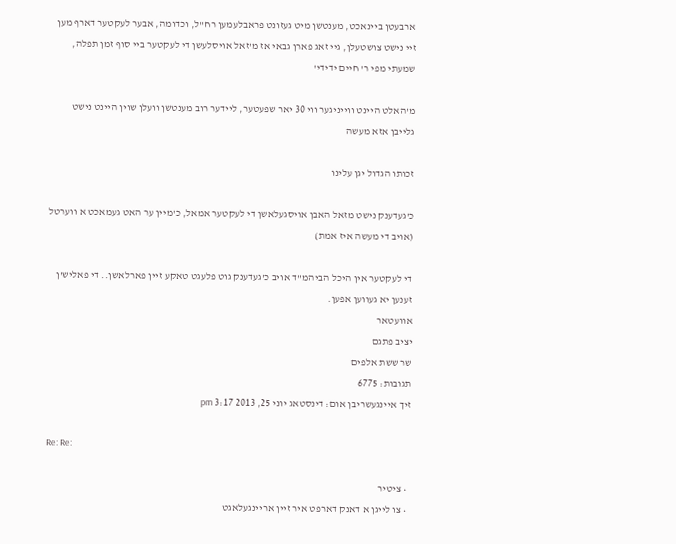ארבעטן ביינאכט, מענטשן מיט געזונט פראבלעמען רח"ל, וכדומה, אבער לעקטער דארף מען זיי נישט צושטעלן, גיי זאג פארן גבאי אז מ'זאל אויסלעשן די לעקטער ביי סוף זמן תפלה,
שמעתי מפי ר' חיים ידידי'

מ'האלט היינט ווייניגער ווי 30 יאר שפעטער, ליידער רוב מענטשן וועלן שוין היינט נישט גלייבן אזא מעשה

זכותו הגדול יגן עלינו

כ'געדענק נישט מזאל האבן אויסגעלאשן די לעקטער אמאל, כ'מיין ער האט געמאכט א ווערטל (אויב די מעשה איז אמת)

די לעקטער אין היכל הביהמ"ד אויב כ'געדענק גוט פלעגט טאקע זיין פארלאשן.. די פאליש'ן זענען יא געווען אפען.
אוועטאר
יציב פתגם
שר ששת אלפים
תגובות: 6775
זיך איינגעשריבן אום: דינסטאג יוני 25, 2013 3:17 pm

Re: Re:

  • ציטיר
  • צו לייגן א דאנק דארפט איר זיין אריינגעלאגט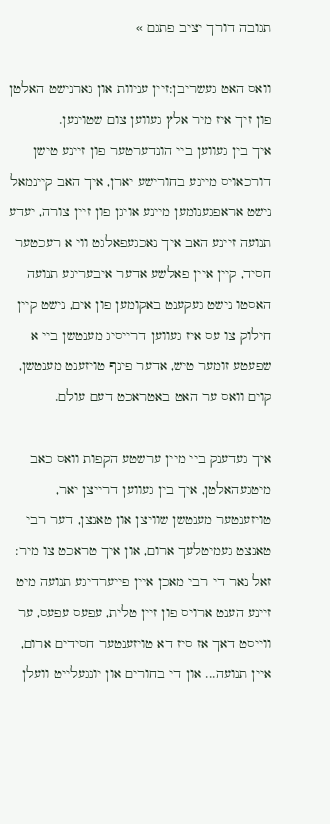תגובה דורך יציב פתגם »

וואס האט געשריבן:זיין עניוות און גארנישט האלטן פון זיך איז מיר אלץ געווען צום שטוינען.
איך בין געווען ביי הונדערטער פון זיינע טישן דורכאויס מיינע בחורישע יארן, איך האב קיינמאל נישט אראפגענומען מיינע אויגן פון זיין צורה, יעדע תנועה זיינע האב איך נאכגעפאלגט ווי א רעכטער חסיד, קיין איין פאלשע אדער איבעריגע תנועה האסטו נישט געקענט באקומען פון אים, נישט קיין חילוק צו עס איז געווען דרייסיג מענטשן ביי א שפעטע זומער טיש, אדער פינף טויזענט מענטשן, קוים וואס ער האט באטראכט דעם עולם.

איך געדענק ביי מיין ערשטע הקפות וואס כאב מיטגעהאלטן, איך בין געווען דרייצן יאר, טויזענטער מענטשן שוויצן און טאנצן, דער רבי טאנצט געמיטלעך ארום, און איך טראכט צו מיר: זאל נאר די רבי מאכן איין פייערדיגע תנועה מיט זיינע הענט ארויס פון זיין טלית, עפעס עפעס, ער ווייסט דאך אז סיז דא טויזענטער חסידים ארום, איין תנועה... און די בחורים און יונגעלייט וועלן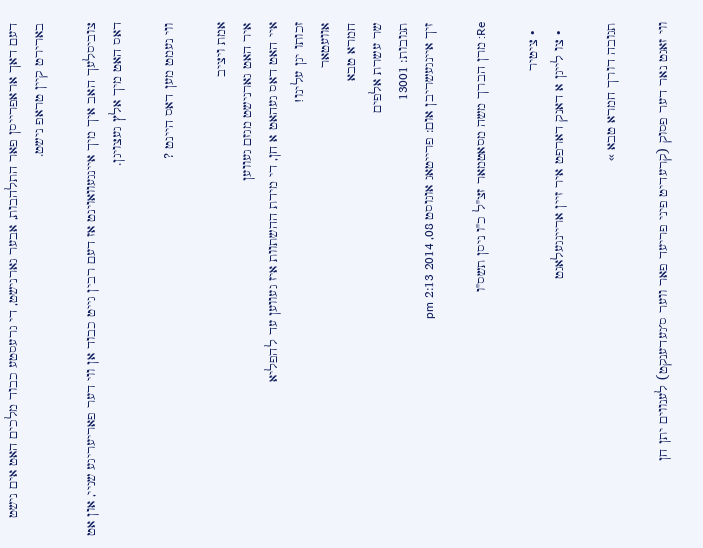דעם דאך אראפרייסן פאר התלהבות, אבער גארנישט, די גרעסטע כבוד מלכים האט אים נישט בארירט קיין טראפ נישט.

צוביסלעך האב איך מיך איינגעוואוינט אז דעם רבין גייט כבוד אן ווי דער פאריעריגע שניי, און אט דאס האט מיך אלץ געצויגן.

ווי נעמט מען דאס היינט ?

אמת ויציב
איר האט גארנישט מגזם געווען
איי האט דאס געהאט א חן, די מידת ההשתוות איז געווען עד להפליא
זכותו יגן עלינו!
אוועטאר
חמרא טבא
שר עשרת אלפים
תגובות: 13001
זיך איינגעשריבן אום: פרייטאג אוגוסט 08, 2014 2:13 pm

Re: מרן הברך משה מסאטמאר זצ"ל כ"ו ניסן תשס"ו

  • ציטיר
  • צו לייגן א דאנק דארפט איר זיין אריינגעלאגט

תגובה דורך חמרא טבא »

ווי זאגט נאר דער פסוק (קרעדיט פיני פריעד פאר ווער ס׳געדענקט) לענווים יתן חן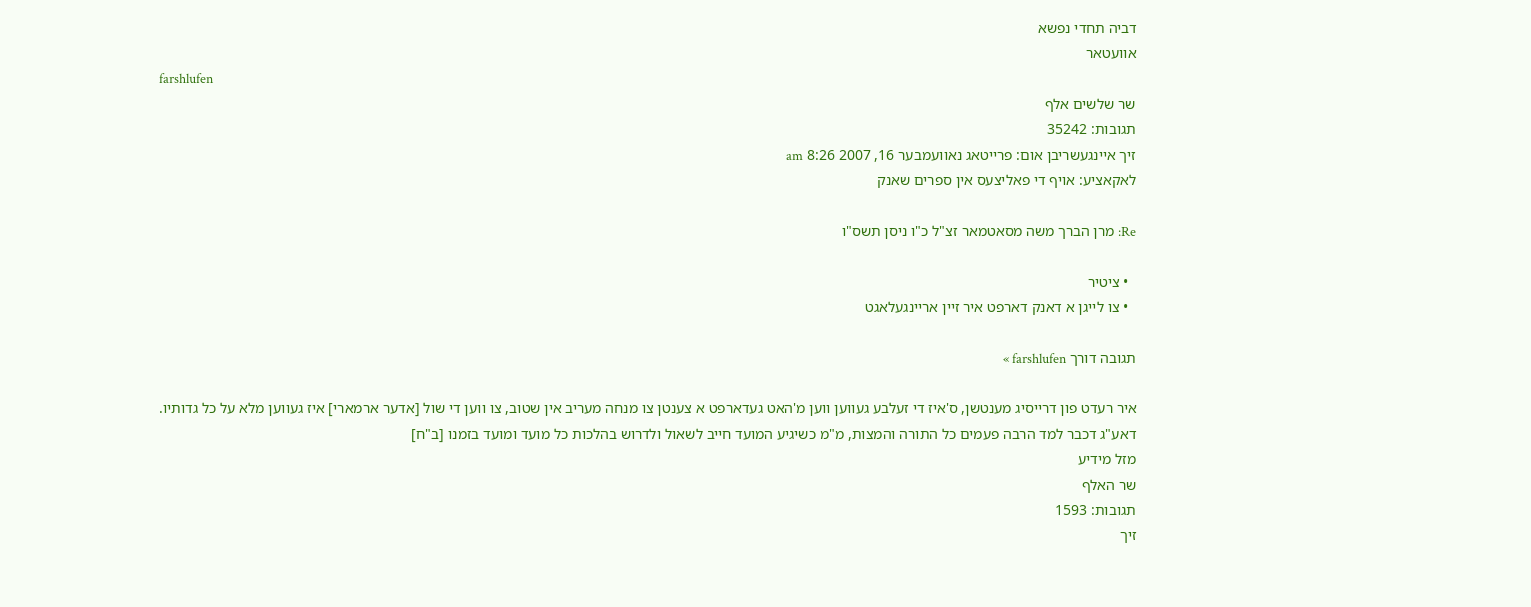דביה תחדי נפשא
אוועטאר
farshlufen
שר שלשים אלף
תגובות: 35242
זיך איינגעשריבן אום: פרייטאג נאוועמבער 16, 2007 8:26 am
לאקאציע: אויף די פאליצעס אין ספרים שאנק

Re: מרן הברך משה מסאטמאר זצ"ל כ"ו ניסן תשס"ו

  • ציטיר
  • צו לייגן א דאנק דארפט איר זיין אריינגעלאגט

תגובה דורך farshlufen »

איר רעדט פון דרייסיג מענטשן, ס'איז די זעלבע געווען ווען מ'האט געדארפט א צענטן צו מנחה מעריב אין שטוב, צו ווען די שול [אדער ארמארי] איז געווען מלא על כל גדותיו.
דאע"ג דכבר למד הרבה פעמים כל התורה והמצות, מ"מ כשיגיע המועד חייב לשאול ולדרוש בהלכות כל מועד ומועד בזמנו [ב"ח]
מזל מידיע
שר האלף
תגובות: 1593
זיך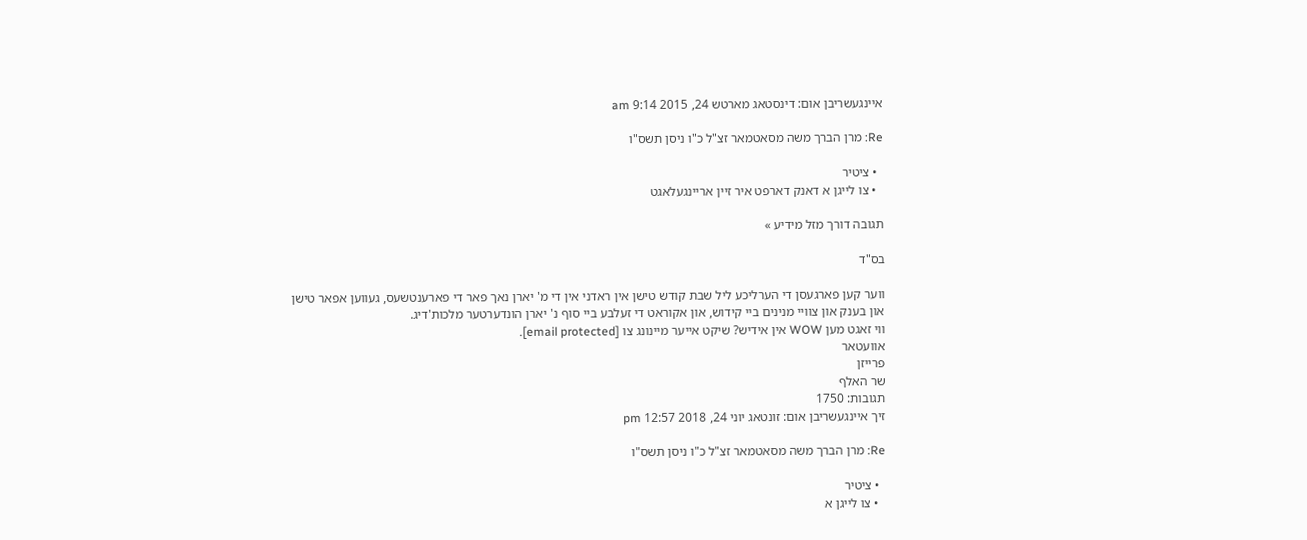איינגעשריבן אום: דינסטאג מארטש 24, 2015 9:14 am

Re: מרן הברך משה מסאטמאר זצ"ל כ"ו ניסן תשס"ו

  • ציטיר
  • צו לייגן א דאנק דארפט איר זיין אריינגעלאגט

תגובה דורך מזל מידיע »

בס"ד

ווער קען פארגעסן די הערליכע ליל שבת קודש טישן אין ראדני אין די מ' יארן נאך פאר די פארענטשעס, געווען אפאר טישן און בענק און צוויי מנינים ביי קידוש, און אקוראט די זעלבע ביי סוף נ' יארן הונדערטער מלכות'דיג.
ווי זאגט מען WOW אין אידיש? שיקט אייער מיינונג צו [email protected].
אוועטאר
פרייזן
שר האלף
תגובות: 1750
זיך איינגעשריבן אום: זונטאג יוני 24, 2018 12:57 pm

Re: מרן הברך משה מסאטמאר זצ"ל כ"ו ניסן תשס"ו

  • ציטיר
  • צו לייגן א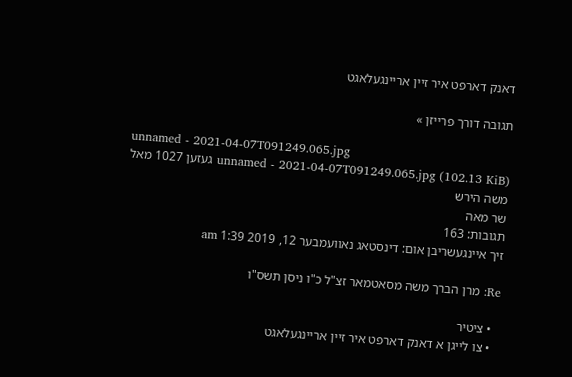דאנק דארפט איר זיין אריינגעלאגט

תגובה דורך פרייזן »

unnamed - 2021-04-07T091249.065.jpg
unnamed - 2021-04-07T091249.065.jpg (102.13 KiB) געזען 1027 מאל
משה הירש
שר מאה
תגובות: 163
זיך איינגעשריבן אום: דינסטאג נאוועמבער 12, 2019 1:39 am

Re: מרן הברך משה מסאטמאר זצ"ל כ"ו ניסן תשס"ו

  • ציטיר
  • צו לייגן א דאנק דארפט איר זיין אריינגעלאגט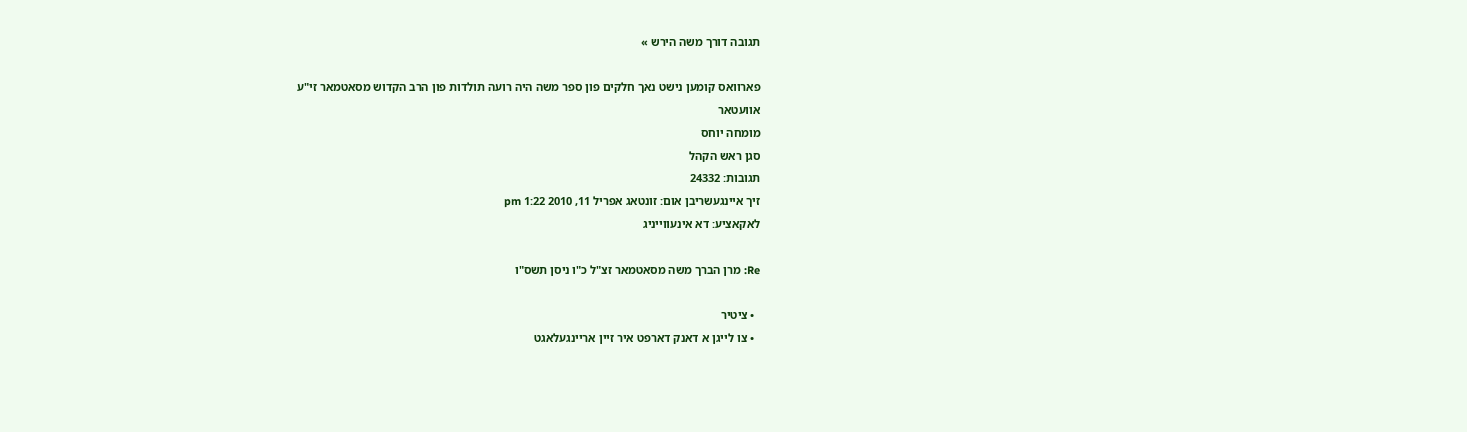תגובה דורך משה הירש »

פארוואס קומען נישט נאך חלקים פון ספר משה היה רועה תולדות פון הרב הקדוש מסאטמאר זי"ע
אוועטאר
מומחה יוחס
סגן ראש הקהל
תגובות: 24332
זיך איינגעשריבן אום: זונטאג אפריל 11, 2010 1:22 pm
לאקאציע: דא אינעווייניג

Re: מרן הברך משה מסאטמאר זצ"ל כ"ו ניסן תשס"ו

  • ציטיר
  • צו לייגן א דאנק דארפט איר זיין אריינגעלאגט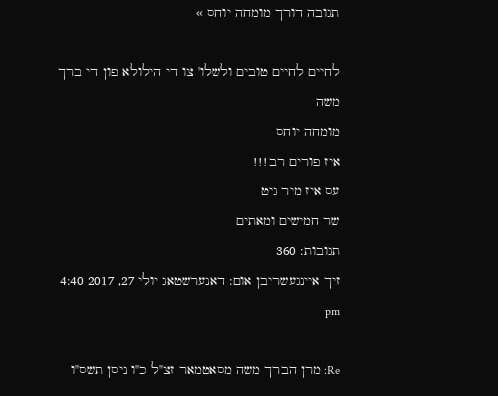תגובה דורך מומחה יוחס »

לחיים לחיים טובים ולשלו' צו די הילולא פון די ברך משה
מומחה יוחס
איז פורים רב!!!
עס איז מיר גיט
שר חמישים ומאתים
תגובות: 360
זיך איינגעשריבן אום: דאנערשטאג יולי 27, 2017 4:40 pm

Re: מרן הברך משה מסאטמאר זצ"ל כ"ו ניסן תשס"ו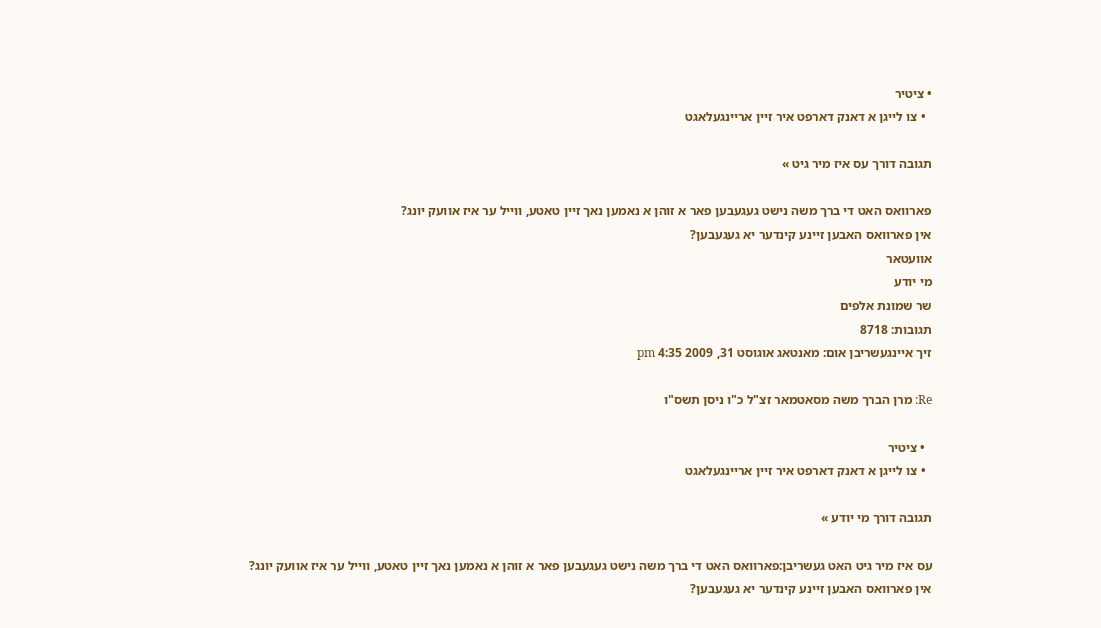• ציטיר
  • צו לייגן א דאנק דארפט איר זיין אריינגעלאגט

תגובה דורך עס איז מיר גיט »

פארוואס האט די ברך משה נישט געגעבען פאר א זוהן א נאמען נאך זיין טאטע, ווייל ער איז אוועק יונג?
אין פארוואס האבען זיינע קינדער יא געגעבען?
אוועטאר
מי יודע
שר שמונת אלפים
תגובות: 8718
זיך איינגעשריבן אום: מאנטאג אוגוסט 31, 2009 4:35 pm

Re: מרן הברך משה מסאטמאר זצ"ל כ"ו ניסן תשס"ו

  • ציטיר
  • צו לייגן א דאנק דארפט איר זיין אריינגעלאגט

תגובה דורך מי יודע »

עס איז מיר גיט האט געשריבן:פארוואס האט די ברך משה נישט געגעבען פאר א זוהן א נאמען נאך זיין טאטע, ווייל ער איז אוועק יונג?
אין פארוואס האבען זיינע קינדער יא געגעבען?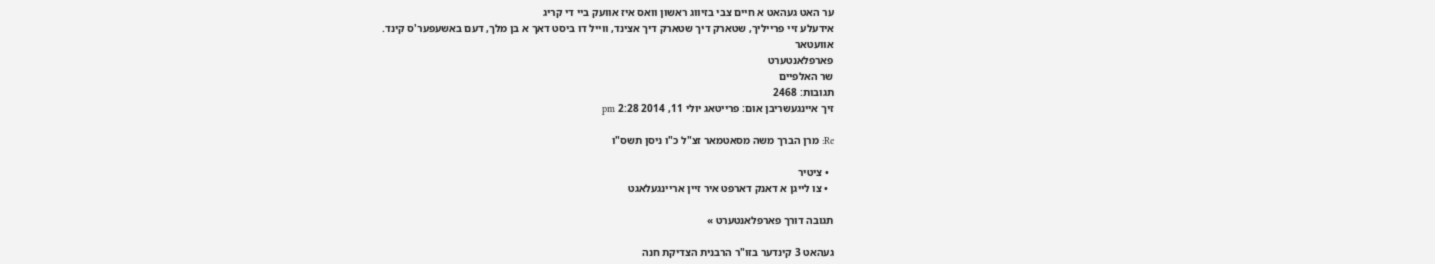ער האט געהאט א חיים צבי בזיווג ראשון וואס איז אוועק ביי די קריג
אידעלע זיי פרייליך, שטארק דיך שטארק דיך אצינד, ווייל דו ביסט דאך א בן מלך, דעם באשעפער'ס קינד.
אוועטאר
פארפלאנטערט
שר האלפיים
תגובות: 2468
זיך איינגעשריבן אום: פרייטאג יולי 11, 2014 2:28 pm

Re: מרן הברך משה מסאטמאר זצ"ל כ"ו ניסן תשס"ו

  • ציטיר
  • צו לייגן א דאנק דארפט איר זיין אריינגעלאגט

תגובה דורך פארפלאנטערט »

געהאט 3 קינדער בזו"ר הרבנית הצדיקת חנה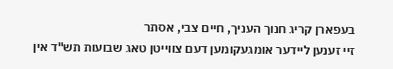בעפארן קריג חנוך העניך, חיים צבי, אסתר
זיי זענען ליידער אומגעקומען דעם צווייטן טאג שבועות תש"ד אין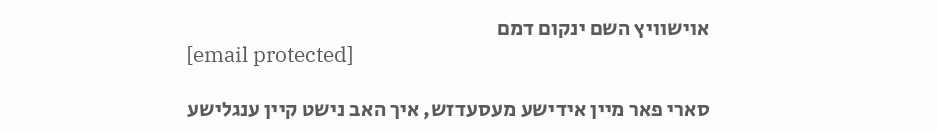אוישוויץ השם ינקום דמם
[email protected]

סארי פאר מיין אידישע מעסעדזש, איך האב נישט קיין ענגלישע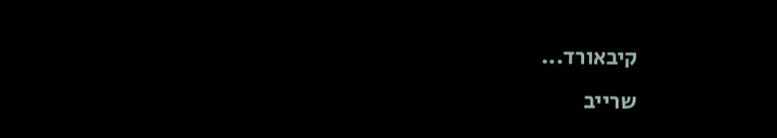קיבאורד...
שרייב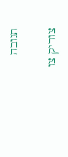תגובה

צוריק צו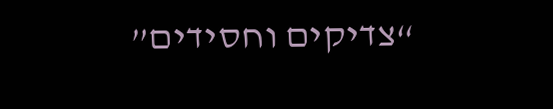“צדיקים וחסידים”